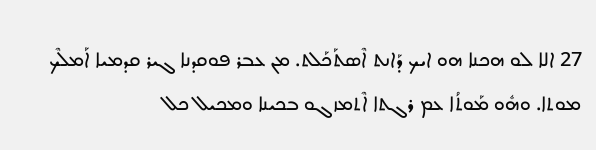27 ܐܠܐ ܠܘ ܗܟܢܐ ܗܘ ܐܝܟ ܕܰܐܢܬ ܐܶܣܬܰܟܰܠܬ. ܡܢ ܥܒܪ ܦܘܩܕܢܐ ܓܝܪ ܩܕܡܝܐ ܐܰܡܠܶܟ ܡܘܬܐ. ܘܗܽܘ ܡܰܘܬܳܐ ܥܡ ܪܓܬܐ ܐܶܬܡܙܓܘ ܒܟܝܢܐ ܘܡܟܝܠ ܟܠ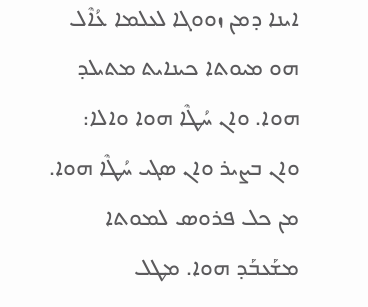ܐܝܢܐ ܕܡܢ ܙܘܘܓܐ ܠܥܠܡܐ ܥܳܐܶܠ ܗܘ ܡܝܘܬܐ ܟܝܢܐܝܬ ܡܬܝܠܕ ܗܘܐ. ܘܐܢ ܚܳܛܶܐ ܗܘܐ ܘܐܠܐ: ܘܐܢ ܒܨܝܪ ܘܐܢ ܣܓܝ ܚܳܛܶܐ ܗܘܐ. ܡܢ ܟܠ ܦܪܘܣ ܠܡܘܬܐ ܡܫܰܥܒܰܕ ܗܘܐ. ܡܛܠ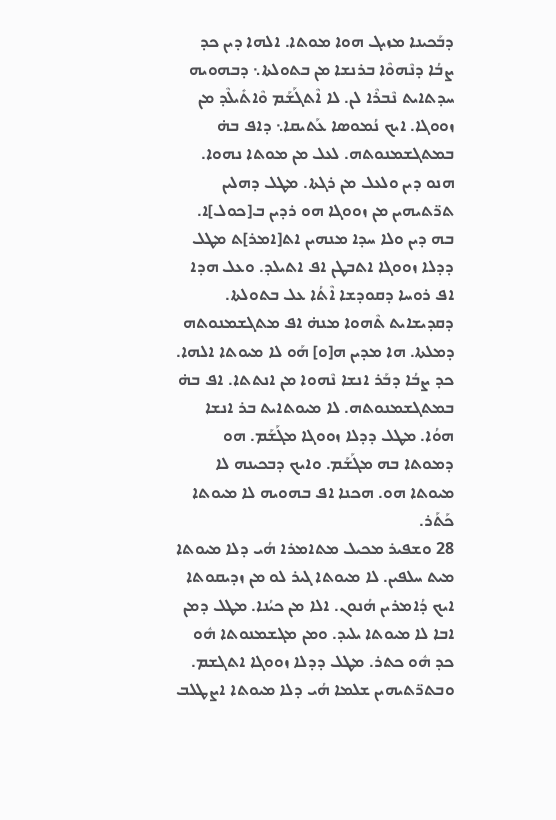ܕܒܰܟܝܢܐ ܡܙܝܓ ܗܘܐ ܡܘܬܐ. ܐܠܗܐ ܕܝܢ ܟܕ ܨܒܳܐ ܕܢܶܗܘܶܐ ܒܪܢܫܐ ܡܢ ܒܬܘܠܬܐ܆ ܕܒܗܘܝܗ ܚܕܬܐܝܬ ܢܶܒܪܶܐ ܠܢ. ܠܐ ܐܶܬܓܰܫܰܡ ܘܶܐܬܺܝܠܶܕ ܡܢ ܙܘܘܓܐ. ܐܝܟ ܢܳܡܘܣܐ ܥܰܬܝܩܐ܆ ܕܐܦ ܒܗ̇ ܒܡܬܓܫܡܢܘܬܗ. ܠܥܠ ܡܢ ܡܘܬܐ ܢܗܘܐ. ܗܢܘ ܕܝܢ ܘܠܥܠ ܡܢ ܪܓܬܐ. ܡܛܠ ܕܗܠܝܢ ܬܖ̈ܬܝܗܝܢ ܡܢ ܙܘܘܓܐ ܗܘ ܪܕܝܢ ܒ[ܟܘܠ]ܐ. ܒܗ ܕܝܢ ܘܠܐ ܚܕܐ ܡܢܗܝܢ ܐܬ[ܐܡܪ]ܬ ܡܛܠ ܕܕܠܐ ܙܘܘܓܐ ܐܬܒܛܢ ܐܦ ܐܬܝܠܕ. ܘܥܠ ܗܕܐ ܐܦ ܪܘܚܐ ܕܩܘܕܫܐ ܐܶܬܳܐ ܥܠ ܒܬܘܠܬܐ. ܕܩܕܝܫܐܝܬ ܬܶܗܘܐ ܡܢܗ̇ ܐܦ ܡܬܓܫܡܢܘܬܗ ܕܡܠܬܐ. ܗܐ ܡܕܝܢ ܗ[ܘ] ܗܰܘ ܠܐ ܡܝܘܬܐ ܐܠܗܐ. ܟܕ ܨܒܳܐ ܕܒܰܪ ܐܢܫܐ ܢܶܗܘܐ ܡܢ ܐܢܬܬܐ. ܐܦ ܒܗ̇ ܒܡܬܓܫܡܢܘܬܗ. ܠܐ ܡܝܘܬܐܝܬ ܒܪ ܐܢܫܐ ܗܘܳܐ. ܡܛܠ ܕܕܠܐ ܙܘܘܓܐ ܡܓܰܫܰܡ. ܗܘ ܕܡܘܬܐ ܒܗ ܡܓܰܫܰܡ. ܘܐܝܟ ܕܒܟܝܢܗ ܠܐ ܡܝܘܬܐ ܗܘ. ܗܟܢܐ ܐܦ ܒܗܘܝܗ ܠܐ ܡܝܘܬܐ ܟܰܬܰܪ.
28 ܘܫܦܝܪ ܡܟܝܠ ܡܬܐܡܪܐ ܗܳܝ ܕܠܐ ܡܝܘܬܐ ܡܝܬ ܚܠܦܝܢ. ܠܐ ܡܝܘܬܐ ܓܝܪ ܠܘ ܡܢ ܙܕܝܩܘܬܐ ܐܝܟ ܕܳܐܡܪܝܢ ܗܳܢܘܢ. ܐܠܐ ܡܢ ܟܝܳܢܐ. ܡܛܠ ܕܡܢ ܐܒܐ ܠܐ ܡܝܘܬܐ ܝܠܝܕ. ܘܡܢ ܡܓܫܡܢܘܬܐ ܗܽܘ ܟܕ ܗܽܘ ܟܬܪ. ܡܛܠ ܕܕܠܐ ܙܘܘܓܐ ܐܬܓܫܡ. ܘܒܬܖ̈ܬܝܗܝܢ ܫܠܡܐ ܗܳܝ ܕܠܐ ܡܝܘܬܐ ܐܨܛܠܒ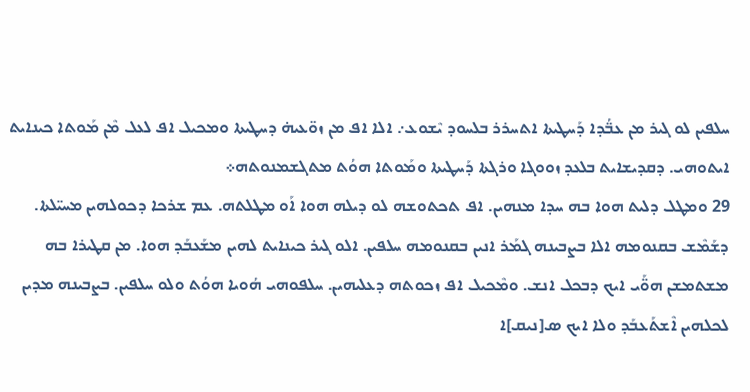ܚܠܦܝܢ ܠܘ ܓܝܪ ܡܢ ܥܒ̈ܳܕܐ ܕܰܚܛܝܬܐ ܐܬܚܪܪ ܒܠܚܘܕ ܝܶܫܘܥ܇ ܐܠܐ ܐܦ ܡܢ ܙܘ̈ܥܝܗ̇ ܕܚܛܝܬܐ ܘܡܟܝܠ ܐܦ ܠܥܠ ܡܶܢ ܡܰܘܬܐ ܟܝܢܐܝܬ ܐܝܬܘܗܝ. ܕܩܕܝܫܐܝܬ ܒܠܥܕ ܙܘܘܓܐ ܘܪܓܬܐ ܕܰܚܛܝܬܐ ܘܡܰܘܬܐ ܗܘܳܬ ܡܬܓܫܡܢܘܬܗ܀
29 ܘܡܛܠ ܕܠܝܬ ܗܘܐ ܒܗ ܚܕܐ ܡܢܗܝܢ. ܐܦ ܬܟܬܘܫܗ ܠܘ ܕܝܠܗ ܗܘܐ ܐܰܘ ܡܛܠܬܗ. ܥܡ ܫܪܟܐ ܕܟܘܠܗܝܢ ܡܚܝ̈ܠܬܐ. ܕܫܰܡܶܫ ܒܩܢܘܡܗ ܐܠܐ ܒܨܒܝܢܗ ܓܡܰܪ ܐܢܝܢ ܒܩܢܘܡܗ ܚܠܦܝܢ. ܐܠܘ ܓܝܪ ܟܝܢܐܝܬ ܠܗܝܢ ܡܫܰܥܒܰܕ ܗܘܐ. ܡܢ ܩܛܝܪܐ ܒܗ ܡܫܬܡܫܢ ܗܘ̈ܰܝ ܐܝܟ ܕܒܟܠ ܐܢܫ. ܘܡܶܟܝܠ ܐܦ ܙܟܘܬܗ ܕܥܠܝܗܝܢ. ܚܠܦܘܗܝ ܗܳܘܝܐ ܗܘܳܬ ܘܠܘ ܚܠܦܝܢ. ܒܨܒܝܢܗ ܡܕܝܢ ܠܟܠܗܝܢ ܐܶܫܬܰܥܒܰܕ ܘܠܐ ܐܝܟ ܣ[ܢܝܩ]ܐ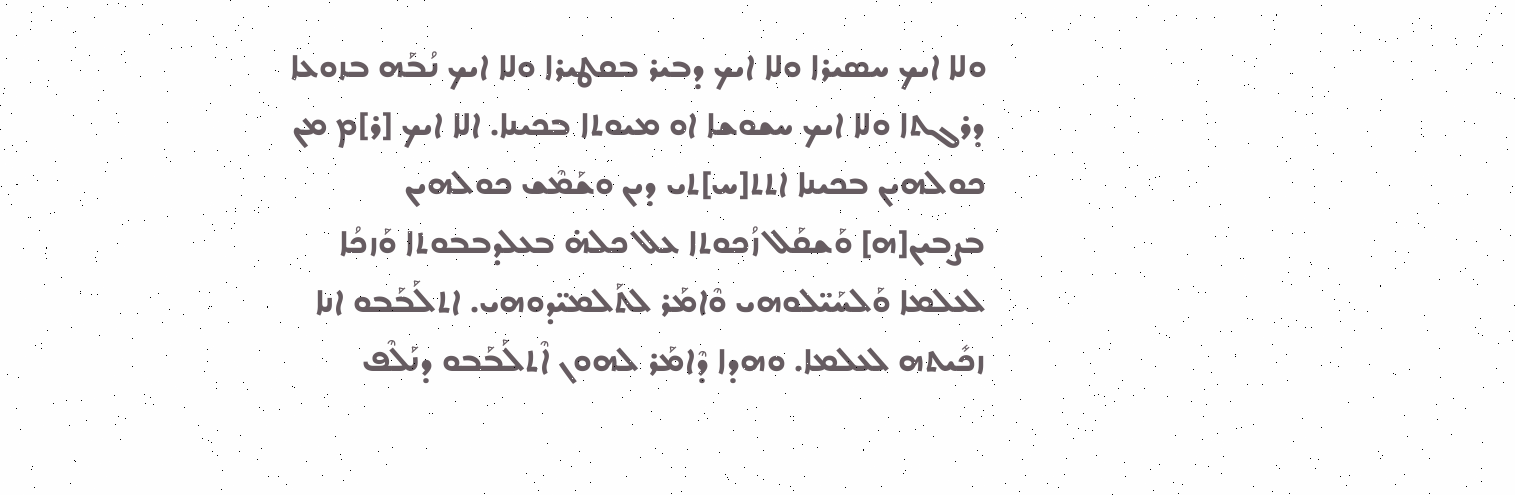ܘܠܐ ܐܝܟ ܚܣܝܪܐ ܘܠܐ ܐܝܟ ܕܒܝܪ ܒܩܛܝܪܐ ܘܠܐ ܐܝܟ ܢܳܒܰܗ ܒܙܘܥܐ ܕܪܓܬܐ ܘܠܐ ܐܝܟ ܚܫܘܫܐ ܐܘ ܡܝܘܬܐ ܒܟܝܢܐ. ܐܠܐ ܐܝܟ [ܪ]ܡ ܡܢ ܟܘܠܗܝܢ ܒܟܝܢܐ ܐܬܬ[ܚ]ܬܝ ܕܝܢ ܘܫܰܡܶܫ ܟܘܠܗܝܢ ܒܨܒܝܢ[ܗ] ܘܰܫܩܰܠ ܙܳܟܘܬܐ ܥܠ ܟܠܗ̇ ܒܥܠܕܒܒܘܬܐ ܘܰܙܟܳܐ ܠܥܠܡܐ ܘܰܠܚܰܝ̈ܠܘܗܝ ܘܶܐܡܰܪ ܠܬܰܠܡܝ̈ܕܘܗܝ. ܐܬܠܰܒܰܒܘ ܐܢܐ ܙܟܺܝܬܗ ܠܥܠܡܐ. ܘܗܕܐ ܕܶܐܡܰܪ ܠܗܘܢ ܐܶܬܠܰܒܰܒܘ ܕܢܰܠܶܦ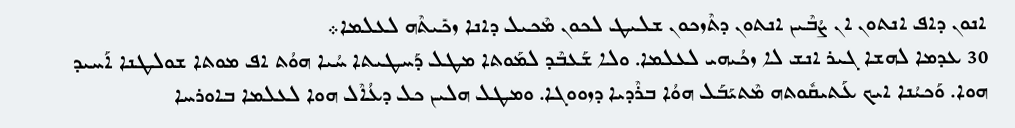ܐܢܘܢ ܕܐܦ ܐܢܬܘܢ ܐܢ ܨܳܒܶܝܢ ܐܢܬܘܢ ܕܬܶܙܟܘܢ ܫܠܝܛ ܠܟܘܢ ܡܶܟܝܠ ܕܐܢܐ ܙܟܺܝܬܶܗ ܠܥܠܡܐ܀
30 ܥܕܡܐ ܠܗܫܐ ܓܝܪ ܐܢܫ ܠܐ ܙܟܳܝܗܝ ܠܥܠܡܐ. ܘܠܐ ܫܰܥܒܶܕ ܠܡܰܘܬܐ ܡܛܠ ܕܰܚܛܝܬܐ ܚܳܝܐ ܗܘܳܬ ܐܦ ܡܘܬܐ ܫܘܠܛܢܐ ܐܰܚܝܕ ܗܘܐ. ܘܰܟܝܳܢܐ ܐܝܟ ܥܰܬܝܩܽܘܬܗ ܡܶܬܝܰܒܰܠ ܗܘܳܐ ܒܪܶܕܝܐ ܕܙܘܘܓܐ. ܘܡܛܠ ܗܠܝܢ ܟܠ ܕܥܳܐܶܠ ܗܘܐ ܠܥܠܡܐ ܒܐܘܪܚܐ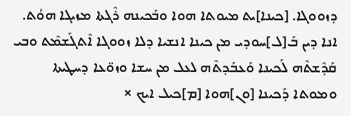ܕܙܘܘܓܐ. [ܟܝܢܐ]ܝܬ ܡܝܘܬܐ ܗܘܐ ܘܒܰܟܝܢܗ ܪܶܓܬܐ ܡܙܝܓܐ ܗܘܳܬ. ܐܢܐ ܕܝܢ ܒܰ[ܠ]ܚܘܕܝ ܡܢ ܟܝܢܐ ܐܢܫܝܐ ܕܠܐ ܙܘܘܓܐ ܐܶܬܓܰܫܡܶܬ ܘܒܝ ܩܰܕܶܫܬܶܗ ܠܰܟܝܢܐ ܘܰܥܒܰܕܬܶܗ ܠܥܠ ܡܢ ܚܫܐ ܘܙܘ̈ܥܐ ܕܚܛܝܬܐ ܘܡܘܬܐ ܕܰܟܝܢܐ [ܘܢ]ܗܘܐ [ܡ]ܟܝܠ ܐܝܟ ×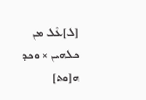[ܠ]ܥܶܠ ܡܢ ܟܠܗܝܢ × ܘܟܕ ܗ[ܘܬ]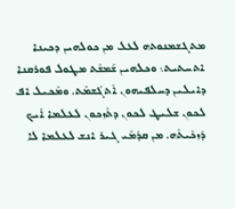ܡܬܓܫܡܢܘܬܗ ܠܥܠ ܡܢ ܟܘܠܗܝܢ ܕܟܝܢܐ ܐܬܚܬܝܬ܆ ܘܟܠܗܝܢ ܫܰܡܫܶܬ ܡܛܘܠ ܦܘܪܩܢܐ ܕܐܝܠܝܢ ܕܚܠܦܝܗܘܢ ܐܶܬܓܰܫܡܶܬ. ܘܡܶܟܝܠ ܐܦ ܠܟܘܢ ܫܠܝܛ ܠܟܘܢ ܕܬܶܙܟܘܢ ܠܥܠܡܐ ܐܰܝܟ ܕܰܙܟܺܝܬܶܗ. ܡܢ ܩܕܳܡܰܝ ܓܝܪ ܐܢܫ ܠܥܠܡܐ ܠܐ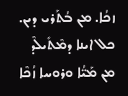ܙܟܳܐ. ܡܢ ܒܳܬܰܪܝ ܕܝܢ. ܟܠ ܐܝܢܐ ܕܡܶܬܺܝܠܶܕ ܡܢ ܡܰܝ̈ܳܐ ܘܪܘܚܐ ܙܳܟܶܐ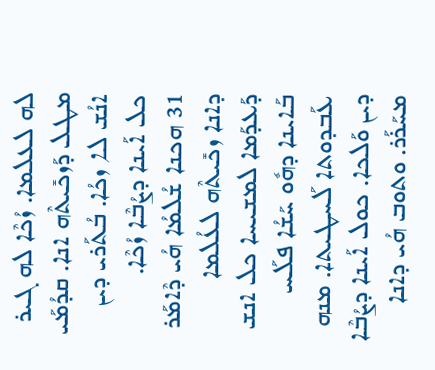ܠܗ ܠܥܠܡܐ. ܙܳܟܶܐ ܠܗ ܓܝܪ ܡܛܠ ܕܰܙܟܺܝܬܶܗ ܐܢܐ. ܩܕܳܡܰܝ ܐܢܳܫ ܠܐ ܙܟܳܐ. ܒܳܬܰܪܝ ܕܝܢ ܟܠ ܐܰܝܢܐ ܕܨܳܒܶܐ ܙܳܟܶܐ.
31 ܗܟܢܐ ܫܳܠܡܳܐ ܗܳܝ ܕܶܐܡܰܪ ܕܐܢܐ ܙܟܺܝܬܶܗ ܠܥܳܠܡܐ ܕܰܥܕܰܡܐ ܠܡܫܝܚܐ ܟܠ ܐܢܫ ܒܰܐܝܢܐ ܕܗܽܘ ܚܰܫܳܐ ܦܠܰܚ ܥܰܒܕܘܬܐ ܠܰܚܛܝܬܐ. ܡܢܗ ܕܝܢ ܘܰܠܟܐ. ܟܘܠ ܐܰܝܢܐ ܕܨܳܒܶܐ ܡܚܰܪܰܪ. ܘܬܘܒ ܗܳܝ ܕܐܢܐ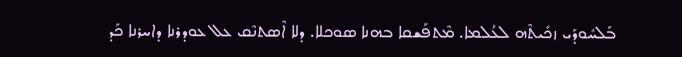ܒܰܠܚܽܘܕܰܝ ܙܟܺܝܬܶܗ ܠܥܳܠܡܐ. ܡܶܬܦܰܫܩܐ ܒܗܢܐ ܣܘܟܠܐ. ܕܠܐ ܐܶܣܬܢܶܩ ܥܠ ܥܘܕܪܢܐ ܕܐܚܪܢܐ ܟܰܕ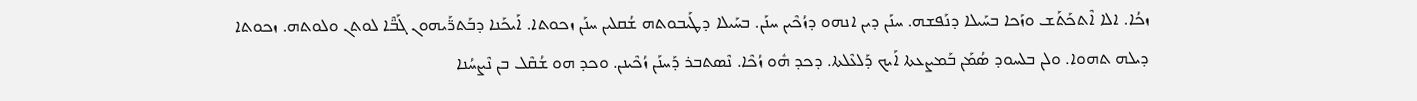ܙܟܳܐ. ܐܠܐ ܐܶܬܟܰܬܰܫ ܘܙܰܟܐ ܒܚܰܝܠܐ ܕܢܰܦܫܗ. ܚܢܰܢ ܕܝܢ ܐܢܗܘ ܕܙܳܟܶܝܢ ܚܢܰܢ. ܒܚܰܝܠܐ ܕܛܰܝܒܘܬܗ ܫܳܩܠܝܢ ܚܢܰܢ ܙܟܘܬܐ. ܐܰܝܟܰܢܐ ܕܒܰܬܖ̈ܰܝܗܘܢ ܓܰܒ̈ܶܐ ܠܘܬܢ ܘܠܘܬܗ. ܙܟܘܬܐ ܕܝܠܗ ܬܗܘܐ. ܘܠܢ ܒܠܚܘܕ ܣܳܡܰܢ ܒܰܡܨܥܬܐ ܐܰܝܟ ܕܰܠܥܶܠܬܐ. ܕܟܕ ܗܽܘ ܙܳܟܶܐ. ܢܶܣܬܒܪ ܕܰܚܢܰܢ ܙܳܟܶܝܢܢ. ܘܟܕ ܗܘ ܫܳܩܶܠ ܒܢ ܢܶܨܚܳܢܐ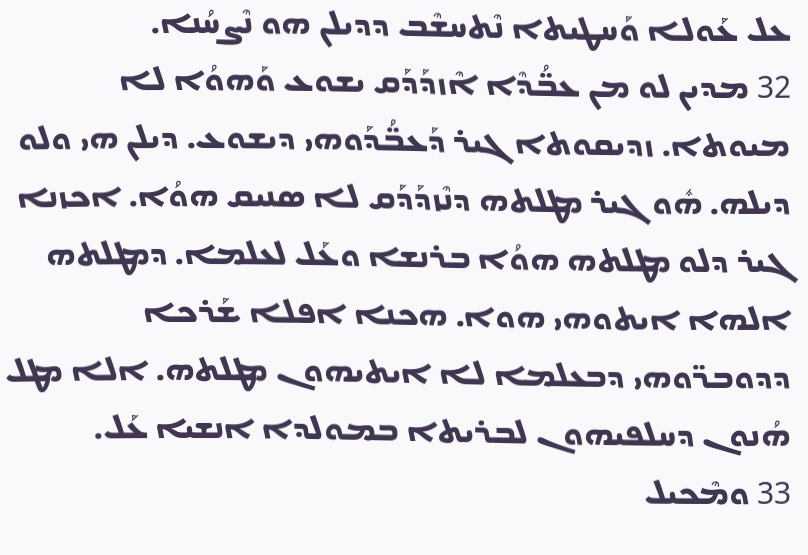ܥܠ ܥܰܘܠܐ ܘܰܚܛܝܬܐ ܢܶܬܚܫܶܒ ܕܕܝܠܢ ܗܘ ܢܶܨܚܳܢܐ.
32 ܡܕܝܢ ܠܘ ܡܢ ܥܒ̈ܳܕܶܐ ܐܶܙܕܰܕܰܩ ܝܫܘܥ ܘܰܗܘܳܐ ܠܐ ܡܝܘܬܐ. ܙܕܝܩܘܬܐ ܓܝܪ ܕܰܥܒ̈ܳܕܰܘܗܝ ܕܝܫܘܥ. ܕܝܠܢ ܗܝ ܘܠܘ ܕܝܠܗ. ܗܽܘ ܓܝܪ ܡܛܠܬܗ ܕܢܶܙܕܰܕܰܩ ܠܐ ܣܢܝܩ ܗܘܳܐ. ܐܟܙܢܐ ܓܝܪ ܕܠܘ ܡܛܠܬܗ ܗܘܳܐ ܒܪܢܫܐ ܘܥܰܠ ܠܥܠܡܐ. ܕܡܛܠܬܗ ܐܠܗܐ ܐܝܬܘܗܝ ܗܘܐ. ܗܟܢܐ ܐܦܠܐ ܫܰܪܟܐ ܕܕܘܒܖ̈ܘܗܝ ܕܒܥܠܡܐ ܠܐ ܐܝܬܝܗܘܢ ܡܛܠܬܗ. ܐܠܐ ܡܛܠ ܗܳܢܘܢ ܕܚܠܦܝܗܘܢ ܠܒܪܝܬܐ ܒܡܘܠܕܐ ܐܢܫܝܐ ܥܰܠ.
33 ܘܡܶܟܝܠ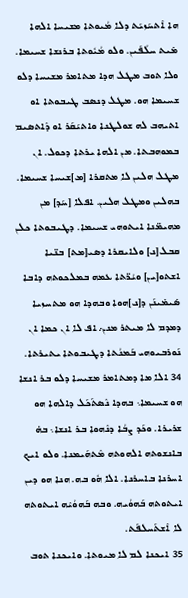ܗܐ ܐܶܬܚܰܙܝܰܬ ܕܠܐ ܡܳܝܘܬܐ ܡܫܝܚܐ ܐܠܗܐ ܡܺܝܬ ܚܠܳܦܰܝܢ. ܘܠܘ ܡܳܝܽܘܬܐ ܒܪܢܫܐ ܫܚܝܡܐ. ܘܠܐ ܬܘܒ ܡܛܠ ܗܕܐ ܡܬܐܡܪ ܡܫܝܚܐ ܕܠܘ ܫܚܝܡܐ ܗܘ. ܡܛܠ ܕܢܣܒ ܛܝܒܘܬܐ ܐܘ ܐܬܝܗܒ ܠܗ ܫܘܠܛܢܐ ܘܐܬܝܰܩܰܪ ܐܘ ܕܶܐܬܣܝܡ ܒܡܘܗܒܬܐ. ܡܢ ܐܠܗܐ ܝܪܬܐ ܕܟܘܠ. ܐܢ ܡܛܠ ܗܠܝܢ ܠܐ ܡܬܩܪܐ [ܡ]ܫܝܚܐ ܫܚܝܡܐ. ܒܗܠܝܢ ܘܡܛܠ ܗܠܝܢ. ܐܦܠܐ [ܚܰܕ] ܡܢ ܡܗܝܡ̈ܢܐ ܐܝܬܘܗܝ ܫܚܝܡܐ. ܕܛܝܒܘܬܐ ܟܠܢ ܩܒܠ[ܢ] ܘܠܐܝܩܪܐ ܕܣܝ[ܡܬ] ܒܢ̈ܝܐ ܐܫܬܘ[ܝܢ] ܘܝܳܖ̈ܬܐ ܥܡܗ ܒܡܠܟܘܬܗ ܕܐܒܐ ܣܺܝܡܺܝܢܰܢ ܕ[ܢ]ܗܘܐ ܘܒܗܕܐ ܗܘ ܡܬܚܙܝܐ ܕܡܕܡ ܠܐ ܡܝܬܪ ܡܢܢ܇ ܐܦ ܠܐ ܐܢ ܟܡܐ ܐܢ ܢܰܘܪܒܝܘܗܝ ܒܰܡܢܳܬܐ ܕܛܝܒܘܬܐ ܝܬܝܪܬܐ.
34 ܐܠܐ ܡܐ ܕܡܬܐܡܪ ܡܫܝܚܐ ܕܠܘ ܒܪ ܐܢܫܐ ܗܘ ܫܚܝܡܐ܆ ܒܗܕܐ ܢܶܣܬܰܟܰܠ ܕܐܠܗܐ ܗܘ ܫܪܝܪܐ. ܘܟܰܕ ܨܒܳܐ ܕܢܶܗܘܐ ܒܪ ܐܢܫܐ܆ ܒܗ̇ ܒܐܢܫܘܬܗ ܐܠܗܘܬܗ ܡܶܬܗܰܝܡܢܐ. ܘܠܘ ܐܝܟ ܐܚܪܢܐ ܒܐܚܪܢܐ. ܐܠܐ ܗܽܘ ܒܗ. ܗܢܐ ܗܘ ܕܝܢ ܐܝܬܘܬܗ ܒܰܗܘܳܝܗ. ܘܒܗ ܒܰܗܘܳܝܶܗ ܐܝܬܘܬܗ ܠܐ ܐܶܫܬܰܚܠܦܰܬ.
35 ܐܝܟܢܐ ܠܡ ܠܐ ܡܝܘܬܐ. ܘܐܝܟܢܐ ܬܘܒ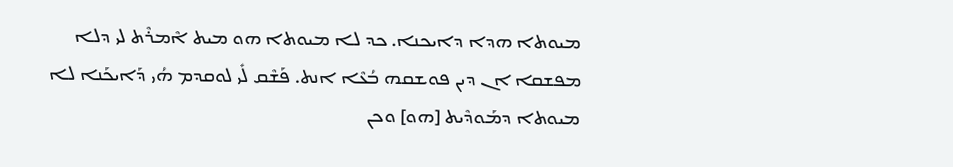ܡܝܘܬܐ ܗܕܐ ܕܐܝܟܢܐ. ܟܕ ܠܐ ܡܝܘܬܐ ܗܘ ܡܝܬ ܐܶܡܪܶܬ ܠܝ ܕܠܐ ܡܦܫܩܐ ܐܢ ܕܝܢ ܦܘܫܩܗ ܒܳܥܶܐ ܐܢܬ. ܦܰܫܶܩ ܠܺܝ ܠܘܩܕܡ ܗܳܝ ܕܰܐܝܟܰܢܐ ܠܐ ܡܝܘܬܐ ܕܡܰܘܕܶܝܬ [ܗܘ] ܘܟܢ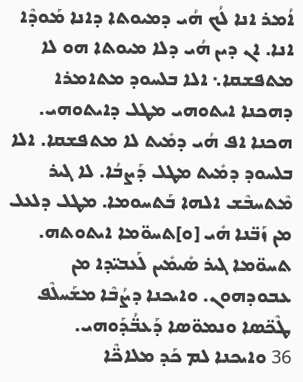ܐܳܡܪ ܐܢܐ ܠܳܟ ܗܳܝ ܕܡܝܘܬܐ ܕܐܢܐ ܡܰܘܕܶܐ ܐܢܐ. ܐܢ ܕܝܢ ܗܳܝ ܕܠܐ ܡܝܘܬܐ ܗܘ ܠܐ ܡܬܦܫܩܐ܆ ܐܠܐ ܒܠܚܘܕ ܡܬܐܡܪܐ ܕܗܟܢܐ ܐܝܬܘܗܝ ܡܛܠ ܕܐܝܬܘܗܝ. ܗܟܢܐ ܐܦ ܗܳܝ ܕܡܺܝܬ ܠܐ ܡܬܦܫܩܐ. ܐܠܐ ܒܠܚܘܕ ܕܡܺܝܬ ܡܛܠ ܕܰܨܒܳܐ. ܠܐ ܓܝܪ ܡܶܬܚܒܶܫ ܐܠܗܐ ܒܰܬܚܘܡܐ. ܡܛܠ ܕܠܥܠ ܡܢ ܙܰܒ̈ܢܐ ܗܺܝ [ܘ]ܬܚܘ̈ܡܐ ܐܝܬܘܬܗ. ܬܚܘ̈ܡܐ ܓܝܪ ܣܺܝܡܺܝܢ ܠܰܥܒܝ̈ܕܐ ܡܢ ܥܒܘܕܗܘܢ. ܘܐܝܟܢܐ ܕܨܳܒܶܐ ܡܫܰܚܠܶܦ ܛܶܟ̈ܣܐ ܘܢܡܘ̈ܣܐ ܕܰܥܒ̈ܳܕܰܘܗܝ.
36 ܘܐܝܟܢܐ ܠܡ ܟܰܕ ܡܠܐܟ̈ܶܐ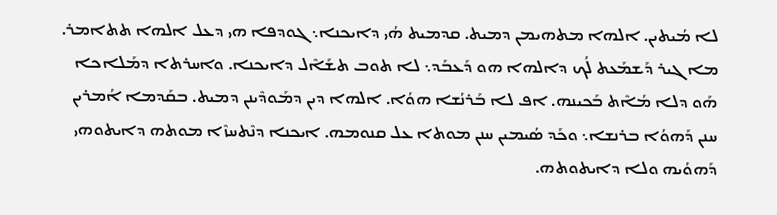ܠܐ ܡܳܝܬܝܢ. ܐܠܗܐ ܡܬܗܝܡܢ ܕܡܝܬ. ܩܕܡܝܬ ܗܳܝ ܕܐܝܟܢܐ܆ ܓܘܕܦܐ ܗܝ ܕܥܠ ܐܠܗܐ ܬܬܐܡܪ. ܡܐ ܓܝܪ ܕܰܫܡܰܥܬ ܠܳܟ ܕܐܠܗܐ ܗܘ ܕܰܥܒܰܕ܆ ܠܐ ܬܘܒ ܬܫܰܐܶܠ ܕܐܝܟܢܐ. ܘܐܚܪܬܐ ܕܡܰܠܐܟܐ ܗܰܘ ܕܠܐ ܡܳܐܶܬ ܒܰܟܝܢܗ. ܐܦ ܠܐ ܒܰܪܢܳܫܐ ܗܘܳܐ. ܐܠܗܐ ܕܝܢ ܕܡܰܘܕܶܝܢܢ ܕܡܝܬ. ܒܩܰܕܡܐ ܐܳܡܪܝܢ ܚܢܢ ܕܰܗܘܳܐ ܒܪܢܫܐ܆ ܘܟܰܕ ܣܳܝܡܝܢ ܚܢܢ ܡܘܬܐ ܥܠ ܩܢܘܡܗ. ܐܝܟܢܐ ܕܢܶܬܚܙܶܐ ܡܘܬܗ ܕܐܝܬܘܗܝ ܕܰܗܘܳܝܗ ܘܠܐ ܕܐܝܬܘܬܗ.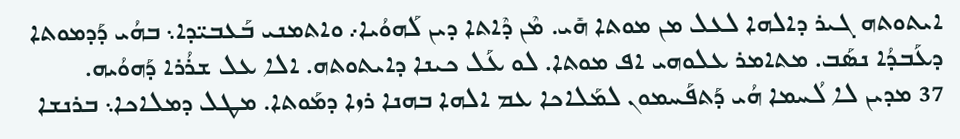ܐܝܬܘܬܗ ܓܝܪ ܕܐܠܗܐ ܠܥܠ ܡܢ ܡܘܬܐ ܗܺܝ. ܡܶܢ ܕܶܐܬܐ ܕܝܢ ܠܰܗܘܳܝܐ܇ ܘܐܬܡܢܝ ܒܰܥܒܝ̈ܕܐ܆ ܒܗܳܝ ܕܰܕܡܘܬܐ ܕܥܰܒܕܳܐ ܢܣܰܒ. ܡܬܐܡܪ ܥܠܘܗܝ ܐܦ ܡܘܬܐ. ܠܘ ܥܰܠ ܟܝܢܐ ܕܐܝܬܘܬܗ. ܐܠܐ ܥܠ ܫܪܳܪܐ ܕܰܗܘܳܝܗ.
37 ܡܕܝܢ ܠܐ ܠܳܚܡܐ ܗܳܝ ܕܰܬܦܰܚܡܘܢ ܠܡܰܠܐܟܐ ܥܡ ܐܠܗܐ ܒܗܢܐ ܪܙܐ ܕܡܰܘܬܐ. ܡܛܠ ܕܡܠܐܟܐ܆ ܒܪܢܫܐ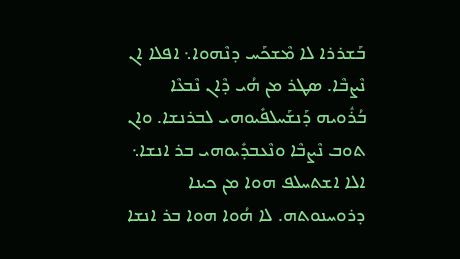ܒܰܫܪܪܐ ܠܐ ܡܶܫܟܰܚ ܕܢܶܗܘܐ܆ ܐܦܠܐ ܐܢ ܢܶܨܒܶܐ. ܣܛܪ ܡܢ ܗܳܝ ܕܶܐܢ ܢܶܒܥܶܐ ܒܳܪܽܘܝܗ ܕܰܢܫܰܚܠܦܺܝܘܗܝ ܠܒܪܢܫܐ. ܘܐܢ ܬܘܒ ܢܶܨܒܶܐ ܘܢܶܥܒܕܺܝܘܗܝ ܒܪ ܐܢܫܐ܆ ܐܠܐ ܐܫܬܚܠܦ ܗܘܐ ܡܢ ܟܝܢܐ ܕܪܘܚܢܘܬܗ. ܠܐ ܗܳܘܐ ܗܘܐ ܒܪ ܐܢܫܐ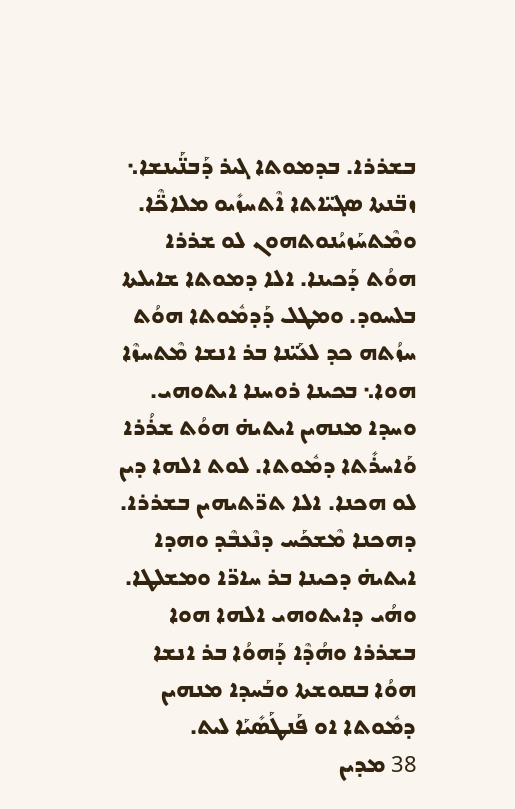ܒܫܪܪܐ. ܒܕܡܘܬܐ ܓܝܪ ܕܰܒܢ̈ܰܝܢܫܐ܆ ܙܒ̈ܢܬܐ ܣܓܝ̈ܐܬܐ ܐܶܬܚܙܺܝܘ ܡܠܐܟ̈ܶܐ. ܘܡܶܬܚܰܙܝܳܢܘܬܗܘܢ ܠܘ ܫܪܪܐ ܗܘܳܬ ܕܰܟܝܢܐ. ܐܠܐ ܕܡܘܬܐ ܫܐܝܠܬܐ ܒܠܚܘܕ. ܘܡܛܠ ܕܰܕܡܽܘܬܐ ܗܘܳܬ ܚܙܳܬܗ ܟܕ ܠܥܰܝ̈ܢܐ ܒܪ ܐܢܫܐ ܡܶܬܚܙܶܐ ܗܘܐ܆ ܒܟܝܢܐ ܪܘܚܢܐ ܐܝܬܘܗܝ. ܘܚܕܐ ܡܢܗܝܢ ܐܝܬܝܗ̇ ܗܘܳܬ ܫܪܳܪܐ ܘܰܐܚܪܺܬܐ ܕܡܽܘܬܐ. ܠܘܬ ܐܠܗܐ ܕܝܢ ܠܘ ܗܟܢܐ. ܐܠܐ ܬܖ̈ܬܝܗܝܢ ܒܫܪܪܐ. ܕܗܟܢܐ ܡܶܫܟܰܚ ܕܢܶܥܒܶܕ ܘܗܕܐ ܐܝܬܝܗ̇ ܕܟܝܢܐ ܒܪ ܚܐܖ̈ܐ ܘܡܫܠܛܐ. ܘܗܳܝ ܕܐܝܬܘܗܝ ܐܠܗܐ ܗܘܐ ܒܫܪܪܐ ܘܗܳܕܶܐ ܕܰܗܘܳܐ ܒܪ ܐܢܫܐ ܗܘܳܐ ܒܩܘܫܬܐ ܘܒܰܚܕܐ ܡܢܗܝܢ ܕܡܽܘܬܐ ܐܘ ܦܰܢܛܰܣܺܝܰܐ ܠܝܬ.
38 ܡܕܝܢ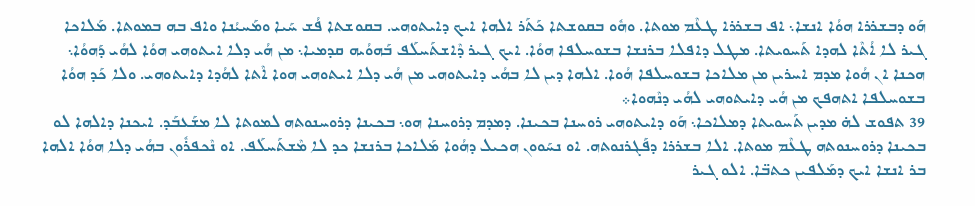ܗܰܘ ܕܒܫܪܪܐ ܗܘܳܐ ܐܢܫܐ܆ ܐܦ ܒܫܪܪܐ ܛܥܶܡ ܡܘܬܐ. ܘܗܽܘ ܒܩܘܫܬܐ ܟܰܬܰܪ ܐܠܗܐ ܐܝܟ ܕܐܝܬܘܗܝ. ܒܩܘܫܬܐ ܦܳܫ ܚܰܝܐ ܘܡܰܚܝܳܢܐ ܘܐܦ ܒܗ ܒܡܘܬܐ. ܡܰܠܐܟܐ ܓܝܪ ܠܐ ܐܳܬܶܐ ܠܗܕܐ ܬܰܚܘܝܬܐ. ܡܛܠ ܕܐܦܠܐ ܒܪܢܫܐ ܒܫܘܚܠܦܐ ܗܘܳܐ. ܐܝܟ ܓܝܪ ܕܶܐܫܬܰܚܠܰܦ ܒܰܗܘܳܝܗ ܩܕܡܝܐ܆ ܡܢ ܗܳܝ ܕܠܐ ܐܝܬܘܗܝ ܗܘܳܐ ܠܗܳܝ ܕܰܗܘܳܐ܆ ܗܟܢܐ ܐܢ ܗܳܘܐ ܡܕܡ ܐܚܪܝܢ ܡܢ ܡܠܐܟܐ ܒܫܘܚܠܦܐ ܗܳܘܐ. ܐܠܗܐ ܕܝܢ ܠܐ ܒܗܳܝ ܕܐܝܬܘܗܝ ܡܢ ܗܳܝ ܕܠܐ ܐܝܬܘܗܝ ܗܘܐ ܐܶܬܐ ܠܗܳܕܐ ܕܐܝܬܘܗܝ. ܘܠܐ ܟܰܕ ܗܘܳܐ ܒܫܘܚܠܦܐ ܐܬܗܦܟ ܡܢ ܗܳܝ ܕܐܝܬܘܗܝ ܠܗܳܝ ܕܢܶܗܘܐ܀
39 ܬܦܘܫ ܠܗ̇ ܡܕܝܢ ܬܰܚܘܝܬܐ ܕܡܠܐܟܐ܆ ܗܰܘ ܕܐܝܬܘܗܝ ܪܘܚܢܐ ܒܟܝܢܐ. ܕܡܕܡ ܕܪܘܚܢܐ ܗܘ܆ ܒܟܝܢܐ ܕܪܘܚܢܘܬܗ ܠܡܘܬܐ ܠܐ ܡܫܰܥܒܰܕ. ܐܝܟܢܐ ܕܐܠܗܐ ܠܘ ܒܟܝܢܐ ܕܪܘܚܢܘܬܗ ܛܥܶܡ ܡܘܬܐ. ܐܠܐ ܒܫܪܪܐ ܕܦܰܓܪܢܘܬܗ. ܐܘ ܢܚܰܘܘܢ ܗܟܝܠ ܕܗܳܘܐ ܡܰܠܐܟܐ ܒܪܢܫܐ ܟܕ ܠܐ ܡܶܫܬܰܚܠܰܦ. ܐܘ ܢܶܟܦܪܽܘܢ ܒܗܳܝ ܕܠܐ ܗܘܳܐ ܐܠܗܐ ܒܪ ܐܢܫܐ ܐܝܟ ܕܡܰܠܦܝܢ ܟܬܒ̈ܐ. ܐܠܘ ܓܝܪ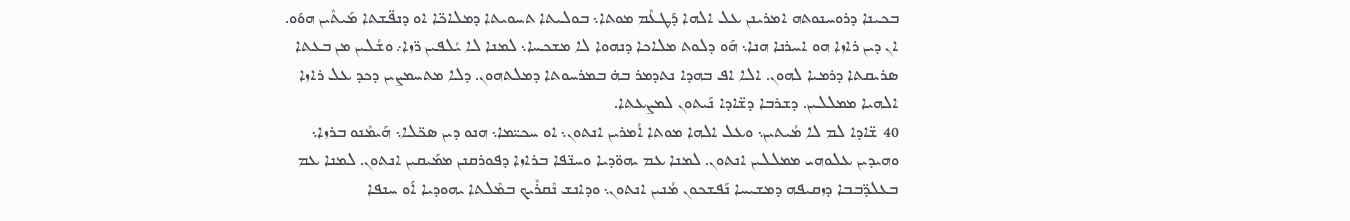ܒܟܝܢܐ ܕܪܘܚܢܘܬܗ ܐܡܪܝܢܢ ܥܠ ܐܠܗܐ ܕܰܛܥܶܡ ܡܘܬܐ܆ ܒܘܠܝܬܐ ܬܚܘܝܬܐ ܕܡܠܐܟ̈ܐ ܐܘ ܕܢܦ̈ܫܬܐ ܡܰܝܬܶܝܢ ܗܘܰܘ. ܐܢ ܕܝܢ ܪܐܙܐ ܗܘ ܐܚܪܢܐ ܗܢܐ܆ ܗܰܘ ܕܠܘܬ ܡܠܐܟܐ ܕܢܗܘܐ ܠܐ ܡܫܟܚܐ܆ ܠܡܢܐ ܠܐ ܝܳܠܦܝܢ ܖ̈ܙܐ܇ ܘܫܳܠܝܢ ܡܢ ܒܥܬܐ ܣܪܝܩܬܐ ܕܪܡܝܐ ܠܗܘܢ. ܐܠܐ ܐܦ ܒܗܕܐ ܢܬܕܡܪ ܒܗ̇ ܒܡܪܚܘܬܐ ܕܡܠܬܗܘܢ. ܕܠܐ ܡܬܚܡܨܝܢ ܕܟܕ ܥܠ ܪܐܙܐ ܐܠܗܝܐ ܡܡܠܠܝܢ. ܕܫܪܒܐ ܕܫ̈ܐܕܐ ܢܰܝܬܘܢ ܠܡܨܥܬܐ.
40 ܫ̈ܐܕܐ ܠܡ ܠܐ ܡܳܝܬܝܢ܆ ܘܥܠ ܐܠܗܐ ܡܘܬܐ ܐܳܡܪܝܢ ܐܢܬܘܢ܆ ܐܘ ܚܟܝ̈ܡܐ܆ ܗܢܘ ܕܝܢ ܣܟ̈ܠܐ܆ ܗܰܝܡܶܢܘ ܒܪܙܐ܆ ܘܗܝܕܝܢ ܥܠܘܗܝ ܡܡܠܠܝܢ ܐܢܬܘܢ. ܠܡܢܐ ܥܡ ܝܗܘ̈ܕܝܐ ܘܚܢ̈ܦܐ ܒܪܐܙܐ ܕܦܘܪܩܢܢ ܡܡܰܝܩܝܢ ܐܢܬܘܢ. ܠܡܢܐ ܥܡ ܒܥܠܕ̈ܒܒܐ ܕܙܩܝܦܗ ܕܡܫܝܚܐ ܢܰܦܫܟܘܢ ܡܳܢܝܢ ܐܢܬܘܢ܆ ܘܕܐܢܫ ܢܶܩܪܶܝܟ ܒܡܶܠܬܐ ܝܗܘܕܝܐ ܐܰܘ ܚܢܦܐ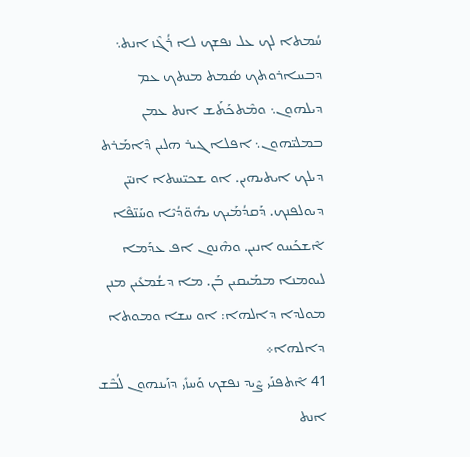ܚܳܡܬܐ ܠܟ ܥܠ ܢܦܫܟ ܠܐ ܪܳܓܶܙ ܐܢܬ܆ ܕܒܚܐܪܘܬܟ ܣܳܡܬ ܡܢܬܟ ܥܡ ܕܝܠܗܘܢ܆ ܘܡܶܬܟܰܬܰܫ ܐܢܬ ܥܡܢ ܒܡܠܝ̈ܗܘܢ܆ ܐܦܠܐ ܓܝܪ ܗܠܝܢ ܕܶܐܡܰܪܬ ܕܝܠܟ ܐܝܬܝܗܝܢ. ܐܘ ܫܟܝ̈ܚܬܐ ܐܢܝ̈ܢ ܕܝܘܠܦܢܟ. ܕܰܩܕܳܡܰܝܟ ܝܗܽܘ̈ܕܳܝܶܐ ܘܚܰܢ̈ܦܶܐ ܐܶܫܟܰܚܘ ܐܢܝܢ. ܘܗܶܢܘܢ ܐܦ ܥܕܰܡܐ ܠܝܘܡܢܐ ܡܡܰܝܩܝܢ ܒܰܢ. ܡܐ ܕܫܳܡܥܺܝܢ ܡܢܢ ܡܘܠܕܐ ܕܐܠܗܐ: ܐܘ ܚܫܐ ܘܡܘܬܐ ܕܐܠܗܐ܀
41 ܐܶܬܦܢܰܝ ܨܶܝܕ ܢܦܫܟ ܘܰܚܙܺܝ ܕܙܰܝܢܗܘܢ ܠܳܒܶܫ ܐܢܬ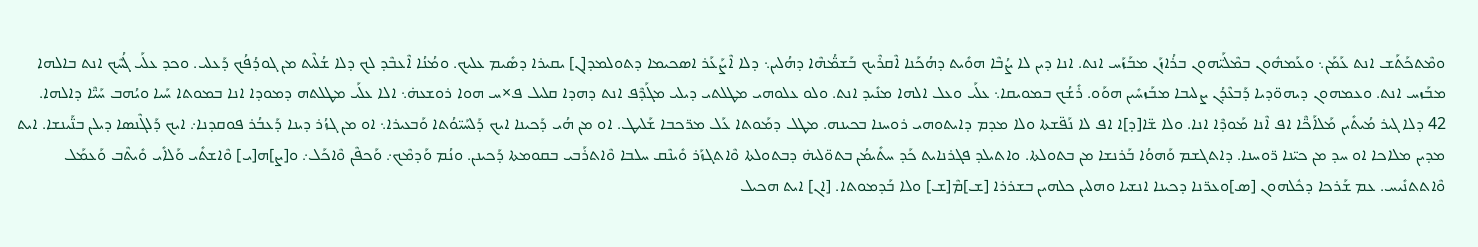ܘܡܶܬܟܰܬܰܫ ܐܢܬ ܥܰܡܰܢ܆ ܘܥܰܡܗܽܘܢ ܒܡܶܠܰܝ̈ܗܘܢ ܒܪܳܐܙܰܢ ܡܒܰܙܰܚ ܐܢܬ. ܐܢܐ ܕܝܢ ܠܐ ܨܳܒܶܐ ܗܘܺܝܬ ܕܗܳܟܰܢܐ ܐܶܩܪܶܝܟ ܒܰܫܡ̈ܳܗܶܐ ܕܗܳܠܝܢ܆ ܕܠܐ ܐܶܨܰܥܰܪ ܐܣܟܝܡܐ ܕܬܘܠܡܕ[ܢ] ܝܩܝܪܐ ܕܣܺܝܡ ܥܠܝܟ. ܘܡܳܢܳܐ ܐܶܥܒܶܕ ܠܟ ܕܠܐ ܫܳܠܶܝܬ ܡܢ ܓܘܕܳܦܳܟ ܕܰܥܠܝ. ܘܟܕ ܥܠܰܝ ܓܳܚܶܟ ܐܢܬ ܒܐܠܗܐ ܡܒܰܙܚ ܐܢܬ. ܘܥܡܗܘܢ ܕܝܗܘ̈ܕܝܐ ܕܰܒܥܶܕܳܢ ܨܠܝܒܐ ܡܒܰܙܚܺܝܢ ܗܘܰܘ. ܪܺܫܳܟ ܒܡܘܝܩܐ܆ ܥܠܰܝ ܘܥܠ ܐܠܗܐ ܡܢܺܝܕ ܐܢܬ. ܘܠܘ ܥܠܘܗܝ ܡܛܠܬܝ ܕܝܠܝ ܡܓܰܕܶܦ ܐܢܬ ܕܗܕܐ ܩܠܝܠ ܦ×ܚ ܗܘܐ ܪܘܫܥܗ̇܆ ܐܠܐ ܥܠܰܝ ܡܛܠܬܗ ܕܡܘܕܐ ܐܢܐ ܒܡܘܬܐ ܚܰܝܐ ܘܝܳܗܒ ܚܰܝ̈ܶܐ ܕܐܠܗܐ.
42 ܕܠܐ ܓܝܪ ܡܳܝܬܺܝܢ ܡܰܠܐܰܟ̈ܶܐ ܐܦ ܐܶܢܐ ܡܰܘܕܶܐ ܐܢܐ. ܘܠܐ ܫ̈ܐ[ܕ]ܐ ܐܦ ܠܐ ܢܰܦ̈ܫܬܐ ܘܠܐ ܡܕܡ ܕܐܝܬܘܗܝ ܪܘܚܢܐ ܒܟܝܢܗ. ܡܛܠ ܕܡܰܘܬܐ ܥܰܠ ܡܖ̈ܟܒܐ ܫܰܠܝܛ. ܐܘ ܡܢ ܗܳܝ ܕܰܟܝܢܐ ܐܝܟ ܕܰܠܚܰܝ̈ܘܳܬܐ ܘܰܒܥܝܪܐ܆ ܐܘ ܡܢ ܓܙܳܪ ܕܝܢܐ ܕܰܥܒܳܪ ܦܘܩܕܢܐ܇ ܐܝܟ ܕܰܠܓܶܢܣܐ ܕܝܠܢ ܒܢ̈ܰܝܢܫܐ. ܐܝܬ ܡܕܝܢ ܡܠܐܟܐ ܐܘ ܚܕ ܡܢ ܟܝ̈ܢܐ ܖ̈ܘܚܢܐ. ܕܐܬܓܫܡ ܘܰܗܘܳܐ ܒܰܪܢܫܐ ܡܢ ܒܬܘܠܬܐ. ܘܐܬܝܠܕ ܦܓܪܢܐܝܬ ܟܰܕ ܚܬܺܝܡܳܢ ܒܬܘ̈ܠܝܗ̇ ܕܒܬܘܠܬܐ ܘܶܐܬܓܙܰܪ ܘܺܝܢܶܩ ܚܠܒܐ ܘܶܐܬܪܰܒܝ ܒܩܘܡܬܐ ܕܰܟܝܢܢ. ܘܢܳܡ ܘܰܕܡܶܟ܇ ܘܰܟܦܶܢ ܘܶܐܟܰܠ܇ ܘ[ܨ]ܗ[ܝ] ܘܶܐܫܬܺܝ ܘܰܠܐܺܝ ܘܺܝܬܶܒ ܘܰܥܡܰܠ ܘܶܐܬܬܢܺܝܚ. ܥܡ ܫܰܪܟܐ ܕܟܽܠܗܘܢ [ܣ]ܘܥܖ̈ܢܐ ܕܟܝܢܐ ܐܢܫܝܐ ܘܗܠܝܢ ܟܠܗܝܢ ܒܫܪܪܐ [ܫ]ܡܶ[ܫ] ܘܠܐ ܒܰܕܡܘܬܐ. [ܐܢ] ܐܝܬ ܗܟܝܠ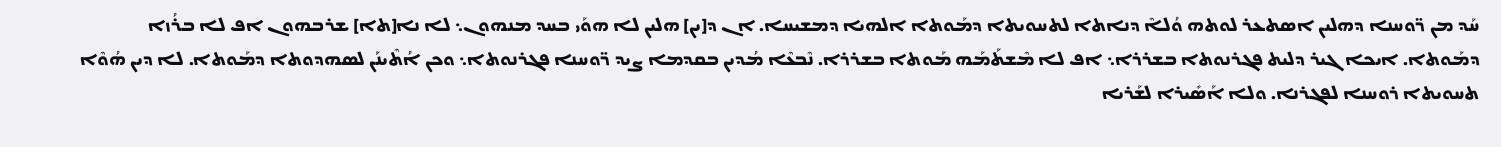ܚܰܕ ܡܢ ܖ̈ܘܚܢܐ ܕܗܠܝܢ ܐܣܬܥܪ ܠܘܬܗ ܘܳܠܐܶ ܕܢܐܬܐ ܠܬܚܘܝܬܐ ܕܡܰܘܬܐ ܐܠܗܝܐ ܕܡܫܝܚܐ. ܐܢ ܕ[ܝܢ] ܗܠܝܢ ܠܐ ܗܘܰܝ ܒܚܕ ܡܢܗܘܢ܆ ܠܐ ܢܐ[ܬܐ] ܫܪܒܗܘܢ ܐܦ ܠܐ ܒܪܳܙܐ ܕܡܰܘܬܐ. ܐܝܟܐ ܓܝܪ ܕܠܝܬ ܦܓܪܢܘܬܐ ܒܫܪܪܐ܆ ܐܦ ܠܐ ܡܶܫܬܰܡܰܗ ܡܰܘܬܐ ܒܫܪܪܐ. ܢܶܒܥܶܐ ܡܳܕܝܢ ܒܩܕܡܐ ܨܝܕ ܖ̈ܘܚܢܐ ܦܓܪܢܘܬܐ܆ ܘܟܢ ܐܳܬܶܝܢܰܢ ܠܣܗܕܘܬܐ ܕܡܰܘܬܐ. ܠܐ ܕܝܢ ܗܳܘܶܐ ܬܚܘܝܬܐ ܪܘܚܢܐ ܠܦܓܪܢܐ. ܘܠܐ ܐܰܣܺܝܪܐ ܠܫܰܪܝܐ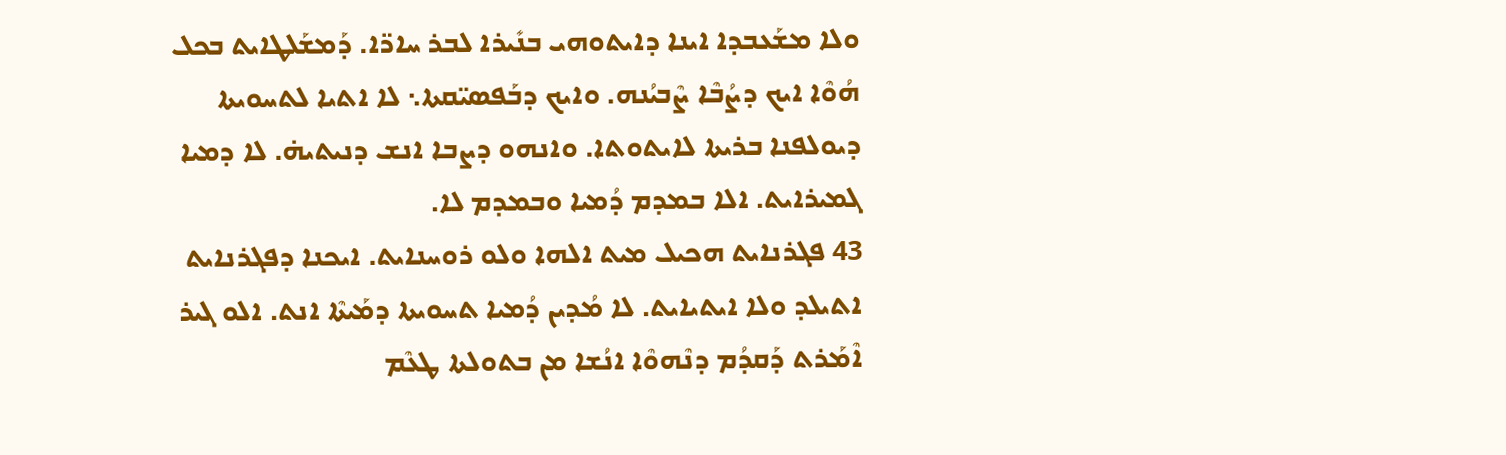ܘܠܐ ܡܫܰܥܒܕܐ ܐܝܢܐ ܕܐܝܬܘܗܝ ܒܢܺܝܪܐ ܠܒܪ ܚܐܖ̈ܐ. ܕܰܡܫܰܠܛܐܝܬ ܒܟܠ ܗܳܘܶܐ ܐܝܟ ܕܨܳܒܶܐ ܨܶܒܝܳܢܗ. ܘܐܝܟ ܕܒܰܦܣܝ̈ܩܬܐ܆ ܠܐ ܐܬܝܐ ܠܬܚܘܝܬܐ ܕܝܘܠܦܢܐ ܒܪܝܬܐ ܠܐܝܬܘܬܐ. ܘܐܢܗܘ ܕܨܒܐ ܐܢܫ ܕܢܝܬܝܗ̇. ܠܐ ܕܡܝܐ ܓܡܝܪܐܝܬ. ܐܠܐ ܒܡܕܡ ܕܳܡܝܐ ܘܒܡܕܡ ܠܐ.
43 ܦܓܪܢܐܝܬ ܗܟܝܠ ܡܝܬ ܐܠܗܐ ܘܠܘ ܪܘܚܢܐܝܬ. ܐܝܟܢܐ ܕܦܓܪܢܐܝܬ ܐܬܝܠܕ ܘܠܐ ܐܝܬܝܐܝܬ. ܠܐ ܡܳܕܝܢ ܕܳܡܝܐ ܬܚܘܝܬܐ ܕܡܰܝܬܶܐ ܐܢܬ. ܐܠܘ ܓܝܪ ܐܶܡܰܪܬ ܕܰܩܕܳܡ ܕܢܶܗܘܶܐ ܐܢܳܫܐ ܡܢ ܒܬܘܠܬܐ ܛܥܶܡ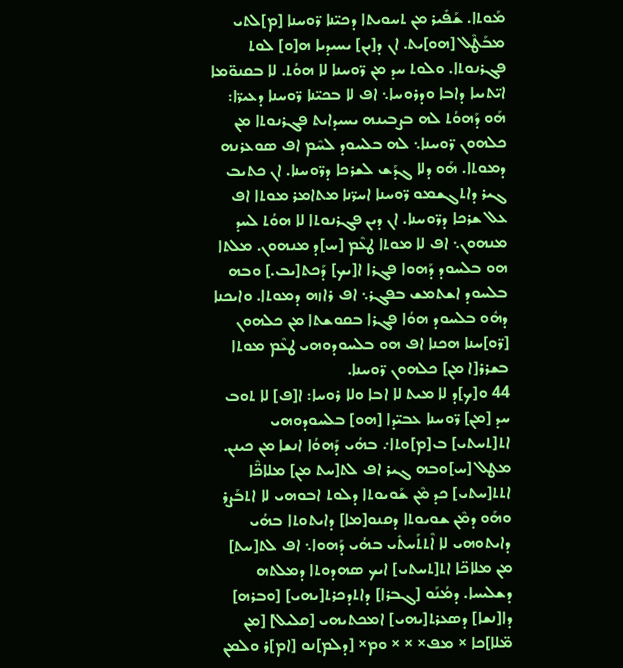ܡܰܘܬܐ. ܫܰܦܺܝܪ ܡܢ ܬܚܘܝܬܐ ܕܟܝ̈ܢܐ ܖ̈ܘܚܢܐ [ܡ]ܠܬܝ ܡܒܰܛܶܠ [ܗܘ]ܝܬ. ܐܢ ܕ[ܝܢ] ܝܚܝܕܝܐ ܗ[ܘ] ܠܘܬ ܦܓܪܢܘܬܐ. ܘܠܘܬ ܚܕ ܡܢ ܖ̈ܘܚܢܐ ܠܐ ܗܘܳܬ. ܠܐ ܒܩܢܘ̈ܡܐ ܐܝ̈ܬܝܝܐ ܕܐܒܐ ܘܕܪܘܚܐ܆ ܐܦ ܠܐ ܒܟܝ̈ܢܐ ܖ̈ܘܚܢܐ ܕܥܝܖ̈ܐ: ܗܰܘ ܕܰܗܘܳܬ ܠܗ ܒܨܒܝܢܗ ܝܚܝܕܐܝܬ ܦܓܪܢܘܬܐ ܡܢ ܟܠܗܘܢ ܖ̈ܘܚܢܐ܆ ܠܗ ܒܠܚܘܕ ܠܚܶܡ ܐܦ ܣܘܥܪܢܗ ܕܡܘܬܐ. ܗܰܘ ܕܠܐ ܓܕܰܫ ܠܫܪܟܐ ܕܖ̈ܘܚܢܐ. ܐܢ ܟܬܝܒ ܓܝܪ ܕܐܬܓܫܡܘ ܖ̈ܘܚܢܐ ܐܚܖ̈ܢܐ ܡܬܐܡܪ ܡܘܬܐ ܐܦ ܥܠ ܫܪܟܐ ܕܖ̈ܘܚܢܐ. ܐܢ ܕܝܢ ܦܓܪܢܘܬܐ ܠܐ ܗܘܳܬ ܠܚܕ ܡܢܗܘܢ܆ ܐܦ ܠܐ ܡܘܬܐ ܛܥܶܡ [ܚ]ܕ ܡܢܗܘܢ. ܡܠܬܐ ܗܘ ܒܠܚܘܕ ܕܰܗܘܐ ܦܓܪܐ ܐ[ܝܟ] ܕܰܟܬ[ܝܒ.] ܘܒܗ ܒܠܚܘܕ ܐܫܬܡܫ ܒܦܓܪ܆ ܐܦ ܪܐܙܗ ܕܡܘܬܐ. ܘܐܝܟܢܐ ܕܗܽܘ ܒܠܚܘܕ ܗܘܳܐ ܦܓܪܐ ܒܩܘܫܬܐ ܡܢ ܟܠܗܘܢ [ܖ̈ܘ]ܚܢܐ ܗܟܢܐ ܐܦ ܗܘ ܒܠܚܘܕܘܗܝ ܛܥܶܡ ܡܘܬܐ ܒܫܪܪ[ܐ ܡܢ] ܟܠܗܘܢ ܖ̈ܘܚܢܐ.
44 ܘ[ܟ]ܕ ܠܐ ܡܝܬ ܠܐ ܐܒܐ ܘܠܐ ܪܘܚܐ: ܐ[ܦ] ܠܐ ܬܘܒ ܚܕ [ܡܢ] ܖ̈ܘܚܢܐ ܥܒܝ̈ܕܐ [ܗܘ] ܒܠܚܘܕܘܗܝ ܐܬ[ܬܚܬܝ] ܒ[ܡ]ܘܬܐ܇ ܒܗܳܝ ܕܰܗܘܳܐ ܐܢܫܐ ܡܢ ܟܝܢܢ. ܡܛܠ [ܚ]ܘܒܗ ܓܝܪ ܐܦ ܠܬ[ܚܬ ܡܢ] ܡܠܐܟ̈ܶܐ ܐܬܬ[ܚܬܝ] ܟܕ ܡܶܢ ܫܰܘܝܘܬܐ ܕܠܘܬ ܐܒܘܗܝ ܠܐ ܐܬܒܰܨܪ ܘܗܰܘ ܕܡܶܢ ܫܘܝܘܬܐ ܕܩܢܘ[ܡܐ] ܕܐܝܬܘܬܐ ܒܗܳܝ ܕܐܝܬܘܗܝ ܠܐ ܐܶܬܬܰܚܬܺܝ ܒܗܳܝ ܕܰܗܘܐ܆ ܐܦ ܠܬ[ܚܬ] ܡܢ ܡܠܐܟ̈ܐ ܐܬ[ܬܚܬܝ] ܐܝܟ ܣܗܕܘܬܐ ܕܡܠܬܗ ܕܫܠܝܚܐ. ܕܡܳܢܰܘ [ܓܒܪܐ] ܕܐܬܕܟܪܬ[ܝܗܝ] [ܘܒܪܗ] ܕܐ[ܢܫܐ] ܕܣܥܪܬ[ܝܗܝ] ܐܡܟܬܝܗܝ [ܩܠܝܠ] [ܡܢ ܡ̈ܠܐ]ܟܐ × ܡܦ× × × ܘܡ× [ܕܠܡ]ܢܘ [ܐܡ]ܪ ܘܠܡܢ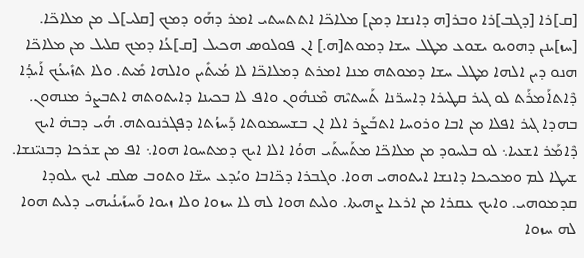[ܩ]ܪܐ [ܕܓܒ]ܪܐ ܘܒܪ[ܗ ܕܐܢܫܐ ܕܡܢ] ܡܠܐܟ̈ܐ ܐܬܬܚܬܝ ܐܡܪ ܕܗܰܘ ܕܡܟ [ܩܠܝ]ܠ ܡܢ ܡܠܐܟ̈ܐ. [ܚܙ]ܝܢܢ ܕܗܘܝܘ ܝܫܘܥ ܡܛܠ ܚܫܐ ܕܡܘܬ[ܗ.] ܐܢ ܦܘܠܘܣ ܗܟܝܠ [ܩ]ܥܳܐ ܕܡܟ ܩܠܝܠ ܡܢ ܡܠܐܟ̈ܐ ܗܢܘ ܕܝܢ ܐܠܗܐ ܡܛܠ ܚܫܐ ܕܡܘܬܗ ܡܢܐ ܐܡܪܬ ܕܡܠܐܟ̈ܐ ܠܐ ܡܳܝܬܺܝܢ ܘܐܠܗܐ ܡܺܝܬ. ܘܠܐ ܬܙܺܝܥܳܟ ܐܰܝܕܳܐ ܕܶܐܬܐܰܡܪܰܬ ܠܘ ܓܝܪ ܩܛܝܪܐ ܕܐܚܖ̈ܢܐ ܬܰܚܬܝܶܗ ܡܶܢܗܽܘܢ ܘܐܦ ܠܐ ܒܟܝܢܐ ܕܐܝܬܘܬܗ ܐܬܒܨܪ ܡܢܗܘܢ. ܒܗܕܐ ܓܝܪ ܐܦܠܐ ܡܢ ܐܒܐ ܘܪܘܚܐ ܐܬܒܰܨܪ ܐܠܐ ܐܢ ܒܫܚܝܡܘܬܐ ܕܰܚܙܳܬܐ ܕܦܓܪܢܘܬܗ. ܗܳܝ ܕܒܗ̇ ܐܝܟ ܕܶܐܡܰܪ ܐܫܥܝܐ܆ ܠܘ ܒܠܚܘܕ ܡܢ ܡܠܐܟ̈ܐ ܡܬܰܚܬܰܝ ܗܘܳܐ ܐܠܐ ܐܝܟ ܕܡܬܚܘܐ ܗܘܐ܆ ܐܦ ܡܢ ܫܪܟܐ ܕܒܢܝ̈ܢܫܐ. ܫܝܛܐ ܠܡ ܘܡܟܝܟܐ ܕܐܢܫܐ ܐܝܬܘܗܝ ܗܘܐ. ܘܓܒܪܐ ܕܟ̈ܐܒܐ ܘܝܳܕܥ ܚܫ̈ܐ ܘܬܘܒ ܣܠܩ ܐܝܟ ܝܠܘܕܐ ܩܕܡܘܗܝ. ܘܐܝܟ ܥܩܪܐ ܡܢ ܐܪܥܐ ܨܗܝܬܐ. ܘܠܝܬ ܗܘܐ ܠܗ ܠܐ ܚܙܘܐ ܘܠܐ ܙܝܘܐ ܘܰܚܙܰܝܢܳܝܗܝ ܕܠܝܬ ܗܘܐ ܠܗ ܚܙܘܐ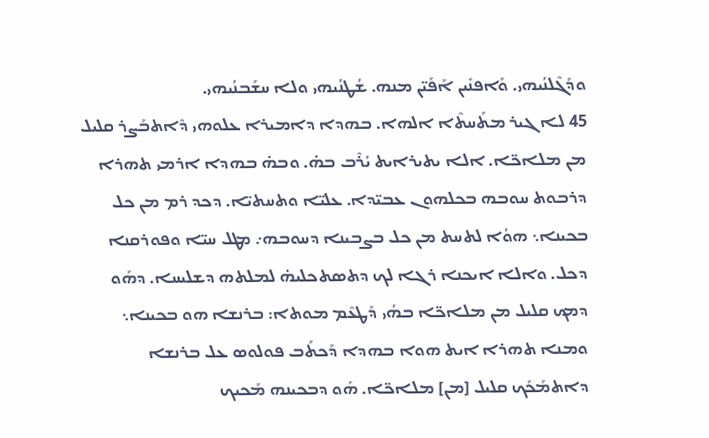ܘܕܰܓܶܠܢܳܝܗܝ. ܘܰܐܦܢܺܝܢ ܐܰܦܰܝ̈ܢ ܡܢܗ. ܫܳܛܢܳܝܗܝ ܘܠܐ ܚܫܰܒܢܳܝܗܝ.
45 ܠܐ ܓܝܪ ܡܬܰܚܬܶܐ ܐܠܗܐ. ܒܗܕܐ ܕܐܡܝܪܐ ܥܠܘܗܝ ܕܶܐܬܒܰܨܪ ܩܠܝܠ ܡܢ ܡܠܐܟ̈ܐ. ܐܠܐ ܝܬܝܪܐܝܬ ܝܳܪܶܒ ܒܗ̇. ܘܒܗ̇ ܒܗܕܐ ܐܪܡܝ ܬܗܪܐ ܕܪܒܘܬ ܚܘܒܗ ܒܟܠܗܘܢ ܥܒܝ̈ܕܐ. ܥܠܝ̈ܐ ܘܬܚܬܝ̈ܐ. ܕܟܕ ܪܡ ܡܢ ܟܠ ܒܟܝܢܐ܆ ܗܘܳܐ ܠܬܚܬ ܡܢ ܟܠ ܒܨܒܝܢܐ ܕܚܘܒܗ܇ ܡܛܠ ܚܝ̈ܐ ܘܦܘܪܩܢܐ ܕܟܠ. ܘܐܠܐ ܐܝܟܢܐ ܪܓܐ ܠܟ ܕܬܣܬܟܠܝܗ̇ ܠܡܠܬܗ ܕܫܠܝܚܐ. ܕܗܰܘ ܕܡܟ ܩܠܝܠ ܡܢ ܡܠܐܟ̈ܐ ܒܗܳܝ ܕܰܛܥܶܡ ܡܘܬܐ: ܒܪܢܫܐ ܗܘ ܒܟܝܢܐ܆ ܘܡܢܐ ܬܗܪܐ ܐܝܬ ܗܘܐ ܒܗܕܐ ܕܰܟܬܰܒ ܦܘܠܘܣ ܥܠ ܒܪܢܫܐ ܕܐܬܡܰܟܰܟ ܩܠܝܠ [ܡܢ] ܡܠܐܟ̈ܐ. ܗܰܘ ܕܒܟܝܢܗ ܡܰܟܝܟ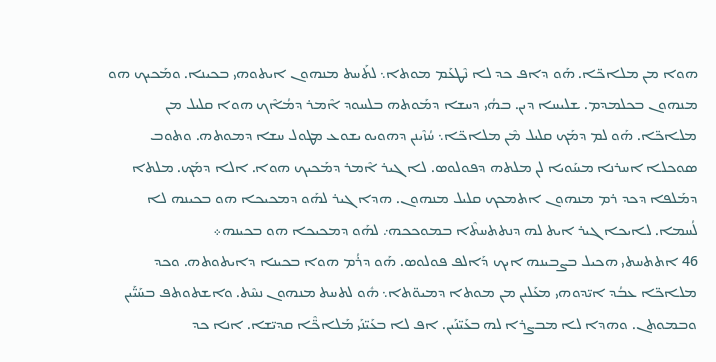ܗܘܐ ܡܢ ܡܠܐܟ̈ܐ. ܗܰܘ ܕܐܦ ܟܕ ܠܐ ܢܶܛܥܰܡ ܡܘܬܐ܆ ܠܬܰܚܬ ܡܢܗܘܢ ܐܝܬܘܗܝ ܒܟܝܢܐ. ܘܡܰܟܝܟ ܗܘ ܡܢܗܘܢ ܒܟܠܡܕܡ. ܫܠܝܚܐ ܕܝܢ. ܒܗܳܝ ܕܚܫܐ ܕܡܰܘܬܗ ܒܠܚܘܕ ܐܶܡܪ ܕܡܳܐܶܟ ܗܘܐ ܩܠܝܠ ܡܢ ܡܠܐܟ̈ܐ. ܗܰܘ ܠܡ ܕܡܰܟ ܩܠܝܠ ܡܶܢ ܡܠܐܟ̈ܐ܆ ܚܳܙܶܝܢܢ ܕܗܘܝܘ ܝܫܘܥ ܡܛܘܠ ܚܫܐ ܕܡܘܬܗ. ܘܬܘܒ ܣܘܟܠܐ ܐܚܪܢܐ ܡܚܰܘܝܐ ܠܢ ܡܠܬܗ ܕܦܘܠܘܣ. ܠܐ ܓܝܪ ܐܶܡܪ ܕܡܰܟܝܟ ܗܘܐ. ܐܠܐ ܕܡܰܟ. ܡܠܬܐ ܕܡܰܠܦܐ ܕܟܕ ܪܡ ܡܢܗܘܢ ܐܬܡܟܟ ܩܠܝܠ ܡܢܗܘܢ. ܗܕܐ ܓܝܪ ܠܗܰܘ ܕܡܟܝܟܐ ܗܘ ܒܟܝܢܗ ܠܐ ܠܳܚܡܐ. ܠܐܝܟܐ ܓܝܪ ܐܝܬ ܠܗ ܕܢܬܬܚܬܶܐ ܒܡܘܟܟܗ܇ ܠܗܰܘ ܕܡܟܝܟܐ ܗܘ ܒܟܝܢܗ܀
46 ܐܬܬܚܬܝ ܗܟܝܠ ܒܨܒܝܢܗ ܐܝܟ ܕܰܐܠܦ ܦܘܠܘܣ. ܗܰܘ ܕܪܳܡ ܗܘܐ ܒܟܝܢܐ ܕܐܝܬܘܬܗ. ܘܟܕ ܡܠܐܟ̈ܐ ܥܒܳܕ ܐܝ̈ܕܘܗܝ ܡܥܰܠܝܢ ܡܢ ܡܘܬܐ ܕܡܝܘ̈ܬܐ܆ ܗܽܘ ܠܬܚܬ ܡܢܗܘܢ ܢܚܶܬ. ܘܐܫܬܘܬܦ ܒܚܰܝ̈ܰܝܢ ܘܒܡܘܬܢ. ܘܗܕܐ ܠܐ ܡܒܨܪܐ ܠܗ ܒܥܰܝ̈ܢܰܝܢ. ܐܦ ܠܐ ܒܥܰܝ̈ܢܰܝ ܡܰܠܐܟ̈ܶܐ ܩܕܝ̈ܫܐ. ܐܢܐ ܟܕ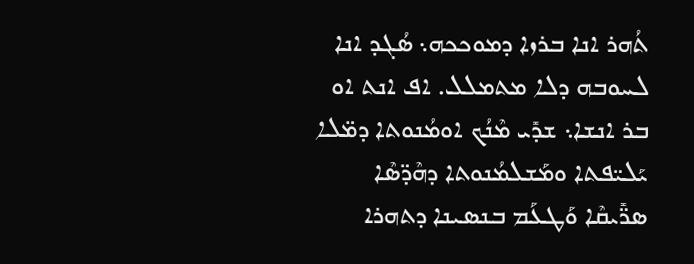ܬܳܗܪ ܐܢܐ ܒܪܙܐ ܕܡܘܟܟܗ܆ ܣܳܓܕ ܐܢܐ ܠܚܘܒܗ ܕܠܐ ܡܬܡܠܠ. ܐܦ ܐܢܬ ܐܘ ܒܪ ܐܢܫܐ܆ ܫܕܺܝ ܡܶܢܳܟ ܐܘܡܳܢܘܬܐ ܕܡ̈ܠܐ ܝܰܠܝ̈ܦܬܐ ܘܡܰܫܠܡܳܢܘܬܐ ܕܗܶܕ̈ܣܶܐ ܣܖ̈ܺܝܩܶܐ ܘܰܛܥܰܡ ܒܢܣܝܢܐ ܕܬܗܪܐ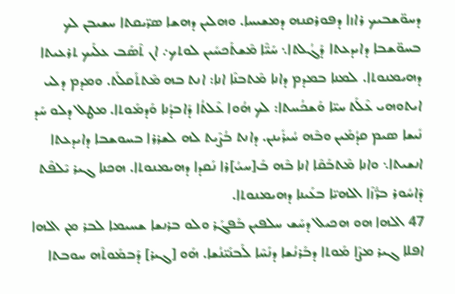ܕܚܘ̈ܫܒܝܟ ܪܐܙܐ ܕܦܘܪܩܢܗ ܕܡܫܝܚܐ. ܘܗܠܝܢ ܕܗܫܐ ܣܖ̈ܝܩܬܐ ܚܫܝܒܢ ܠܟ ܒܚܘ̈ܫܒܐ ܕܐܝܕܥܬܐ ܕܰܓܳܠܬܐ܆ ܚܰܝ̈ܶܐ ܡܶܫܬܰܟܚܺܝܢ ܠܘܬܟ܇ ܐܢ ܬܶܣܰܒ ܥܠܰܝܟ ܬܪܥܝܬܐ ܕܗܝܡܢܘܬܐ. ܠܡܢܐ ܒܡܕܡ ܕܐܢܐ ܡܶܬܒܢܶܐ ܐܢܐ: ܐܢܬ ܒܗ ܡܶܬܬܰܩܠܰܬ. ܘܡܕܡ ܕܠܝ ܐܝܬܘܗܝ ܥܶܠܰܬ ܚܝ̈ܐ ܘܰܫܟܳܚܬܐ: ܠܟ ܗܳܘܐ ܥܶܠܬܳܐ ܕܰܐܒܕܳܢܐ ܘܰܕܡܰܘܬܐ. ܡܛܠ ܕܠܘ ܚܰܕ ܢܺܝܫܐ ܣܝܡ ܩܕܳܡܰܝܢ ܘܒܶܗ ܚܳܝܪܺܝܢܢ. ܕܐܢܬ ܒܳܨܶܝܬ ܠܗ ܠܫܪܪܐ ܒܚܘܫܒܐ ܕܐܝܕܥܬܐ ܐܢܫܝܬܐ܆ ܘܐܢܐ ܡܶܬܒܰܩܶܐ ܐܢܐ ܒܶܗ ܒܰ[ܚܝܳ]ܪܐ ܢܰܩܕܐ ܕܗܝܡܢܘܬܐ. ܗܟܢܐ ܓܝܪ ܝܶܠܦܶܬ ܕܶܐܚܽܘܪ ܒܖ̈ܳܙܶܐ ܐܠܗܝ̈ܐ ܒܥܰܝܢܐ ܕܗܝܡܢܘܬܐ.
47 ܐܠܗܐ ܗܘ ܗܟܝܠ ܕܚܰܫ ܚܠܦܝܢ ܒܰܦܓܰܪ ܘܠܘ ܒܪܢܫܐ ܫܚܝܡܐ ܠܒܪ ܡܢ ܐܠܗܐ ܐܦܠܐ ܓܝܪ ܡܨܶܐ ܡܰܘܬܐ ܕܒܰܪܢܳܫܐ ܕܢܰܚܶܐ ܠܰܒܢܰܝ̈ܢܳܫܐ. ܗܰܘ [ܓܝܪ] ܕܰܒܡܰܘܬܶܗ ܚܘܒܬܐ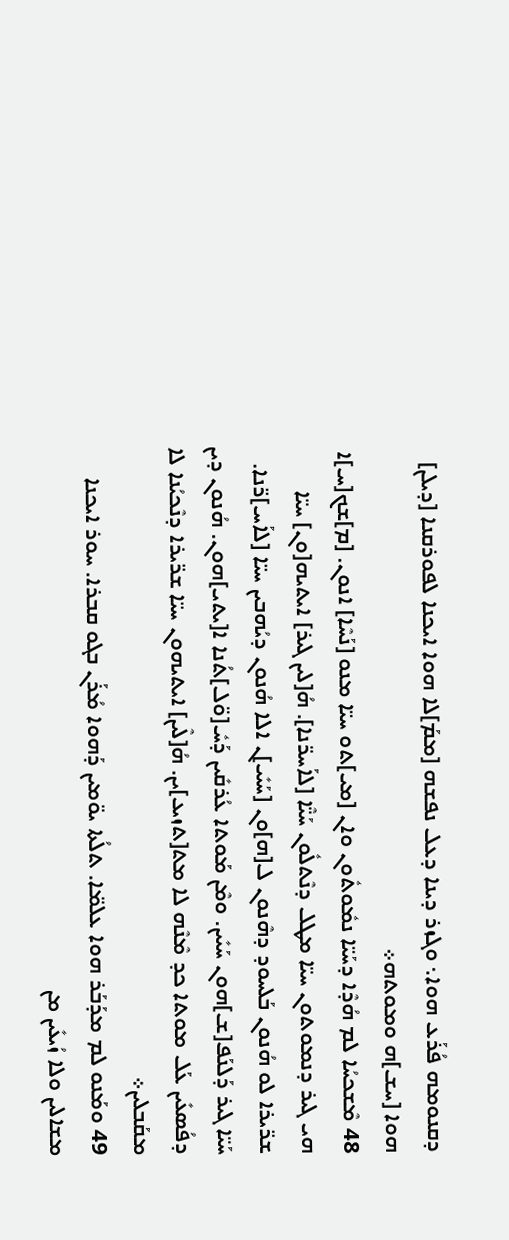ܕܩܢܘܡܗ ܦܳܪܰܥ ܗܘܐ܆ ܘܓܙܪ ܕܝܢܐ ܕܥܠ ܢܦܫܗ [ܡܡܰ]ܠܐ ܗܘܐ ܐܝܟܢܐ ܠܦܘܪܩܢܐ [ܕܝܠܢ] ܗܘܐ [ܚܫ]ܗ ܘܡܘܬܗ܀
48 ܡܶܫܟܚܳܐ ܠܡ ܗܳܕܶܐ ܕܚܰܝ̈ܐ ܢܡܽܘܬܽܘܢ ܘܐܢ [ܡܝ]ܬܘ ܚܝ̈ܐ ܡܢܘ [ܢܰܚܶܐ] ܐܢܘܢ. [ܡ]ܫܟ[ܚ]ܐ ܗܝ ܓܝܪ ܕܢܡܘܬܘܢ ܚܝ̈ܐ ܡܛܠ ܕܢܶܬܠܽܘܢ ܚܰܝ̈ܶܐ [ܠܐܰܚܖ̈ܢܐ]. ܗܳ[ܠܝܢ ܓܝܪ] ܐܝܬܝܗ[ܘܢ] ܚܝ̈ܐ ܫܖ̈ܝܪܐ ܠܘ ܗܳܢܘܢ ܒܰܠܚܘܕ ܕܗܶܢܘܢ ܠ[ܗ]ܘܢ [ܚܰܝܺܝ]ܢ ܐܠܐ ܗܳܢܘܢ ܕܝܳܗܒܝܢ ܚܝ̈ܐ [ܠܐܰܚ]ܖ̈ܢܐ. ܚܰܝ̈ܐ ܓܝܪ ܕܰܠܢܰܦ[ܫ]ܗܘܢ ܚܰܝܺܝܢ. ܘܡܶܢ ܡܰܘܬܐ ܥܳܪܩܺܝܢ ܕܰܚܽ[ܘ̈ܠ]ܬܳܢܐ ܐ[ܝܬܝ]ܗܘܢ. ܗܳܢܘܢ ܕܝܢ ܕܦܳܣܥܺܝܢ ܥܰܠ ܡܘܬܐ ܟܕ ܡܶܢܶܗ ܠܐ ܡܬ[ܬܙܝܥ]ܝܢ. ܗܳ[ܠܶܝܢ] ܐܝܬܝܗܘܢ ܚܝ̈ܐ ܫܖ̈ܝܪܐ ܕܢܶܟܝܳܢܐ ܠܐ ܡܩܰܒܠܝܢ܀
49 ܘܡܰܢܘ ܠܡ ܡܕܰܒܰܪ ܗܘܐ ܥܠܡ̈ܐ. ܬܠܳܬܐ ܝܘ̈ܡܝܢ ܕܰܗܘܐ ܡܳܪܰܢ ܒܓܘ ܩܒܪܐ. ܚܘܪ ܐܝܟܢܐ ܡܫܐܠܝܢ ܘܠܐ ܙܳܝܥܺܝܢ ܡܢ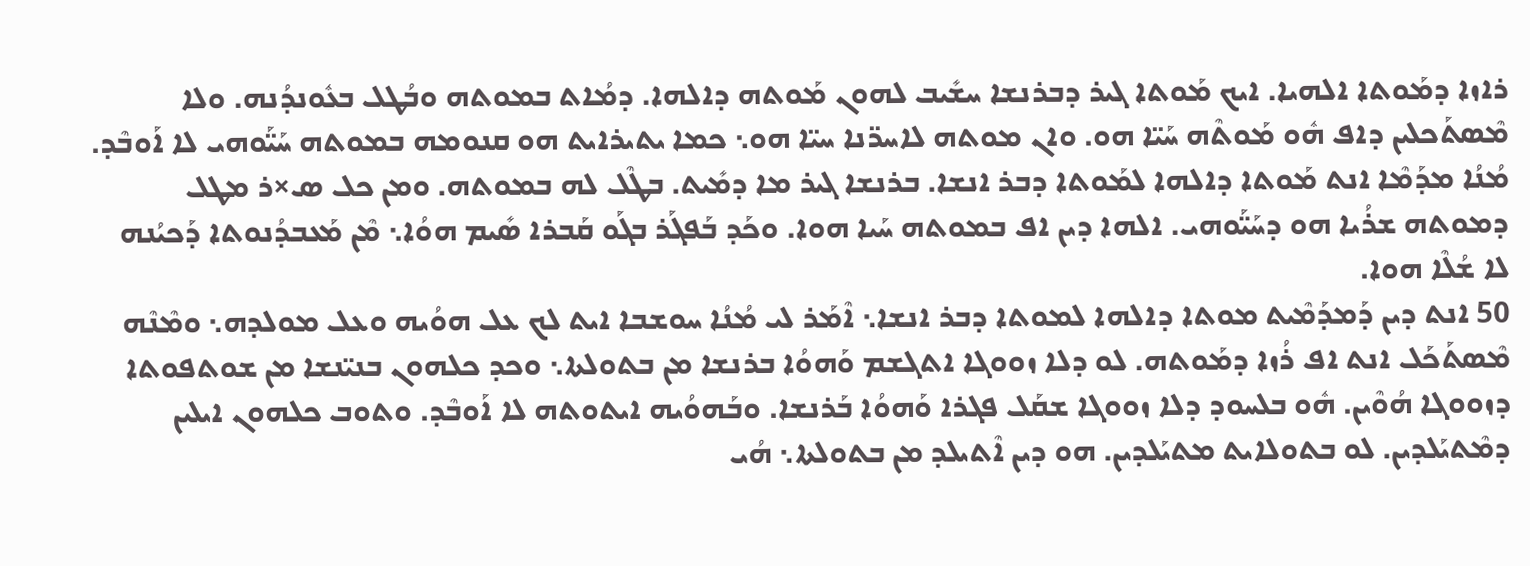ܪܐܙܐ ܕܡܰܘܬܐ ܐܠܗܝܐ. ܐܝܟ ܡܰܘܬܐ ܓܝܪ ܕܒܪܢܫܐ ܚܫܺܝܒ ܠܗܘܢ ܡܰܘܬܗ ܕܐܠܗܐ. ܕܡܳܐܬ ܒܡܘܬܗ ܘܒܳܛܠ ܒܥܽܘܢܕܳܢܗ. ܘܠܐ ܡܶܣܬܰܟܠܝܢ ܕܐܦ ܗܽܘ ܡܰܘܬܶܗ ܚܰܝ̈ܐ ܗܘ. ܘܐܢ ܡܘܬܗ ܠܐܚܖ̈ܢܐ ܚܝ̈ܐ ܗܘ܆ ܟܡܐ ܝܬܝܪܐܝܬ ܗܘ ܩܢܘܡܗ ܒܡܘܬܗ ܚܰܝ̈ܰܘܗܝ ܠܐ ܐܰܘܒܶܕ. ܡܳܢܳܐ ܡܕܰܡܶܐ ܐܢܬ ܡܰܘܬܐ ܕܐܠܗܐ ܠܡܰܘܬܐ ܕܒܪ ܐܢܫܐ. ܒܪܢܫܐ ܓܝܪ ܡܐ ܕܡܺܝܬ. ܒܛܶܠ ܠܗ ܒܡܘܬܗ. ܘܡܢ ܟܠ ܣ×ܪ ܡܛܠ ܕܡܘܬܗ ܫܪܳܝܐ ܗܘ ܕܚܰܝ̈ܰܘܗܝ. ܐܠܗܐ ܕܝܢ ܐܦ ܒܡܘܬܗ ܚܰܝܐ ܗܘܐ. ܘܟܰܕ ܒܰܦܓܰܪ ܒܓܰܘ ܩܰܒܪܐ ܣܺܝܡ ܗܘܳܐ܆ ܡܶܢ ܡܰܥܒܕܳܢܘܬܐ ܕܰܟܝܳܢܗ ܠܐ ܫܳܠܶܐ ܗܘܐ.
50 ܐܢܬ ܕܝܢ ܕܰܡܕܰܡܶܝܬ ܡܘܬܐ ܕܐܠܗܐ ܠܡܘܬܐ ܕܒܪ ܐܢܫܐ܆ ܐܶܡܰܪ ܠܝ ܡܳܢܳܐ ܚܘܫܒܐ ܐܝܬ ܠܟ ܥܠ ܗܘܳܝܗ ܘܥܠ ܡܘܠܕܗ܆ ܘܡܶܢܶܗ ܡܶܣܬܰܟܰܠ ܐܢܬ ܐܦ ܪܳܙܐ ܕܡܰܘܬܗ. ܠܘ ܕܠܐ ܙܘܘܓܐ ܐܬܓܫܡ ܘܰܗܘܳܐ ܒܪܢܫܐ ܡܢ ܒܬܘܠܬܐ܆ ܘܟܕ ܟܠܗܘܢ ܒܢܝ̈ܢܫܐ ܡܢ ܫܘܬܦܘܬܐ ܕܙܘܘܓܐ ܗܳܘܶܝܢ. ܗܽܘ ܒܠܚܘܕ ܕܠܐ ܙܘܘܓܐ ܫܩܰܠ ܦܓܪܐ ܘܰܗܘܳܐ ܒܰܪܢܫܐ. ܘܒܰܗܘܳܝܗ ܐܝܬܘܬܗ ܠܐ ܐܰܘܒܶܕ. ܘܬܘܒ ܟܠܗܘܢ ܐܝܠܝܢ ܕܡܶܬܝܰܠܕܝܢ. ܠܘ ܒܬܘܠܐܝܬ ܡܬܝܰܠܕܝܢ. ܗܘ ܕܝܢ ܐܶܬܝܠܕ ܡܢ ܒܬܘܠܬܐ܆ ܗܳܝ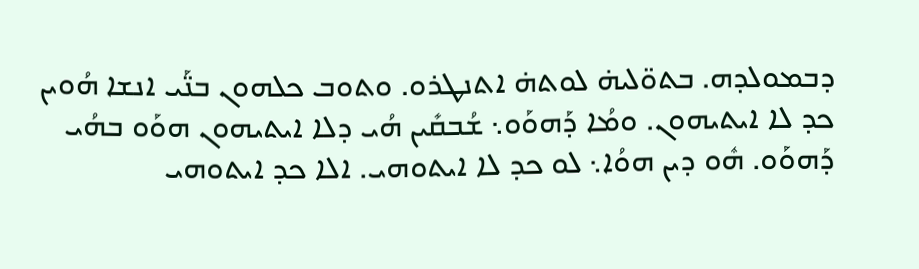ܕܒܡܘܠܕܗ. ܒܬܘ̈ܠܝܗ̇ ܠܘܬܗ̇ ܐܬܢܛܪܘ. ܘܬܘܒ ܟܠܗܘܢ ܒܢ̈ܰܝ ܐܢܫܐ ܗܳܘܝܢ ܟܕ ܠܐ ܐܝܬܝܗܘܢ. ܘܡܳܐ ܕܰܗܘܰܘ܆ ܫܳܒܩܺܝܢ ܗܳܝ ܕܠܐ ܐܝܬܝܗܘܢ ܗܘܰܘ ܒܗܳܝ ܕܰܗܘܰܘ. ܗܽܘ ܕܝܢ ܗܘܳܐ܆ ܠܘ ܟܕ ܠܐ ܐܝܬܘܗܝ. ܐܠܐ ܟܕ ܐܝܬܘܗܝ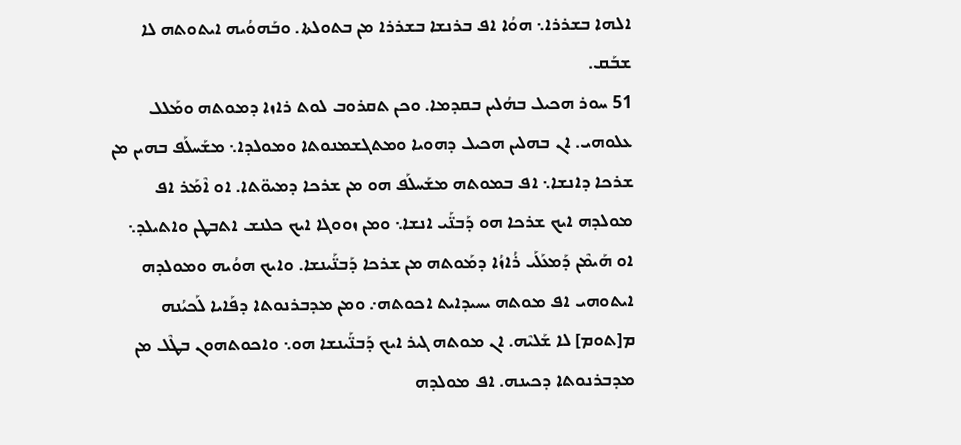ܐܠܗܐ ܒܫܪܪܐ܆ ܗܘܳܐ ܐܦ ܒܪܢܫܐ ܒܫܪܪܐ ܡܢ ܒܬܘܠܬܐ. ܘܒܰܗܘܳܝܗ ܐܝܬܘܬܗ ܠܐ ܫܒܰܩ.
51 ܚܘܪ ܗܟܝܠ ܒܗܳܠܝܢ ܒܩܕܡܐ. ܘܟܢ ܬܩܪܘܒ ܠܘܬ ܪܐܙܐ ܕܡܘܬܗ ܘܡܰܠܠ ܥܠܘܗܝ. ܐܢ ܒܗܠܝܢ ܗܟܝܠ ܕܗܘܝܐ ܘܡܬܓܫܡܢܘܬܐ ܘܡܘܠܕܐ܆ ܡܫܰܚܠܰܦ ܒܗܝܢ ܡܢ ܫܪܟܐ ܕܐܢܫܐ܆ ܐܦ ܒܡܘܬܗ ܡܫܰܚܠܰܦ ܗܘ ܡܢ ܫܪܟܐ ܕܡܝܘ̈ܬܐ. ܐܘ ܐܶܡܰܪ ܐܦ ܡܘܠܕܗ ܐܝܟ ܫܪܟܐ ܗܘ ܕܰܒܢ̈ܰܝ ܐܢܫܐ܆ ܘܡܢ ܙܘܘܓܐ ܐܝܟ ܟܠܢܫ ܐܬܒܛܢ ܘܐܬܝܠܕ܆ ܐܘ ܗܰܝܡܶܢ ܕܰܡܥܰܠܰܝ ܪܳܐܙܳܐ ܕܡܰܘܬܗ ܡܢ ܫܪܟܐ ܕܰܒܢ̈ܰܝܢܫܐ. ܘܐܝܟ ܗܘܳܝܗ ܘܡܘܠܕܗ ܐܝܬܘܗܝ ܐܦ ܡܘܬܗ ܝܚܝܕܐܝܬ ܐܟܘܬܗ܇ ܘܡܢ ܡܕܒܪܢܘܬܐ ܕܦܰܐܝܐ ܠܰܟܝܳܢܗ ܡ[ܬܘܡ] ܠܐ ܫܰܠܝܶܗ. ܐܢ ܡܘܬܗ ܓܝܪ ܐܝܟ ܕܰܒܢ̈ܰܝܢܫܐ ܗܘ܆ ܘܐܟܘܬܗܘܢ ܒܛܶܠ ܡܢ ܡܕܒܪܢܘܬܐ ܕܟܝܢܗ. ܐܦ ܡܘܠܕܗ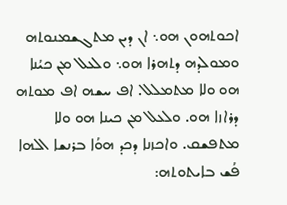ܐܟܘܬܗܘܢ ܗܘ܆ ܐܢ ܕܝܢ ܡܬܓܫܡܢܘܬܗ ܘܡܘܠܕܗ ܕܬܗܪܐ ܗܘ܆ ܘܠܥܠ ܡܢ ܟܝܳܢܐ ܗܘ ܘܠܐ ܡܬܡܠܠ. ܐܦ ܚܫܗ ܐܦ ܡܘܬܗ ܕܪܐܙܐ ܗܘ. ܘܠܥܠ ܡܢ ܟܝܢܐ ܗܘ ܘܠܐ ܡܬܦܫܩ. ܘܐܟܙܢܐ ܕܟܕ ܗܘܳܐ ܒܪܢܫܐ ܐܠܗܐ ܦܳܫ ܒܐܝܬܘܬܗ: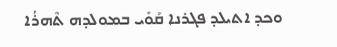ܘܟܕ ܐܬܝܠܕ ܦܓܪܢܐ ܩܰܘܺܝ ܒܡܘܠܕܗ ܬܶܗܪܳܐ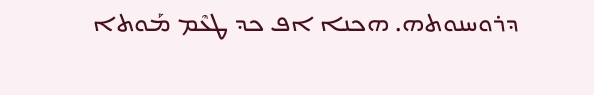ܕܪܘܚܢܘܬܗ. ܗܟܢܐ ܐܦ ܟܕ ܛܥܶܡ ܡܰܘܬܐ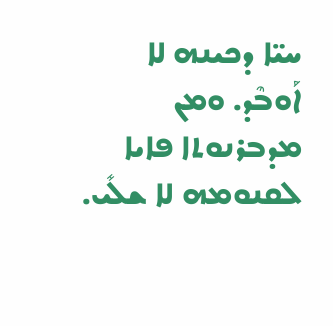ܚܝ̈ܐ ܕܟܝܢܗ ܠܐ ܐܰܘܒܶܕ. ܘܡܢ ܡܕܒܪܢܘܬܐ ܦܐܝܐ ܠܩܢܘܡܗ ܠܐ ܫܠܺܝ.